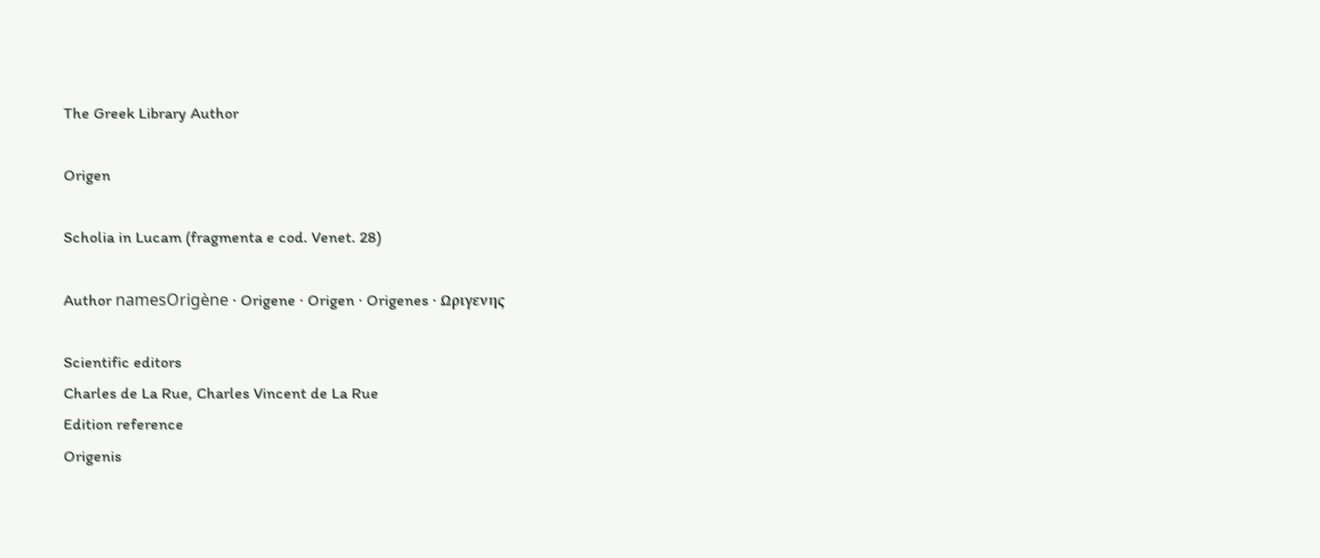The Greek Library Author

Origen

Scholia in Lucam (fragmenta e cod. Venet. 28)

Author namesOrigène · Origene · Origen · Origenes · Ωριγενης

Scientific editors
Charles de La Rue, Charles Vincent de La Rue
Edition reference
Origenis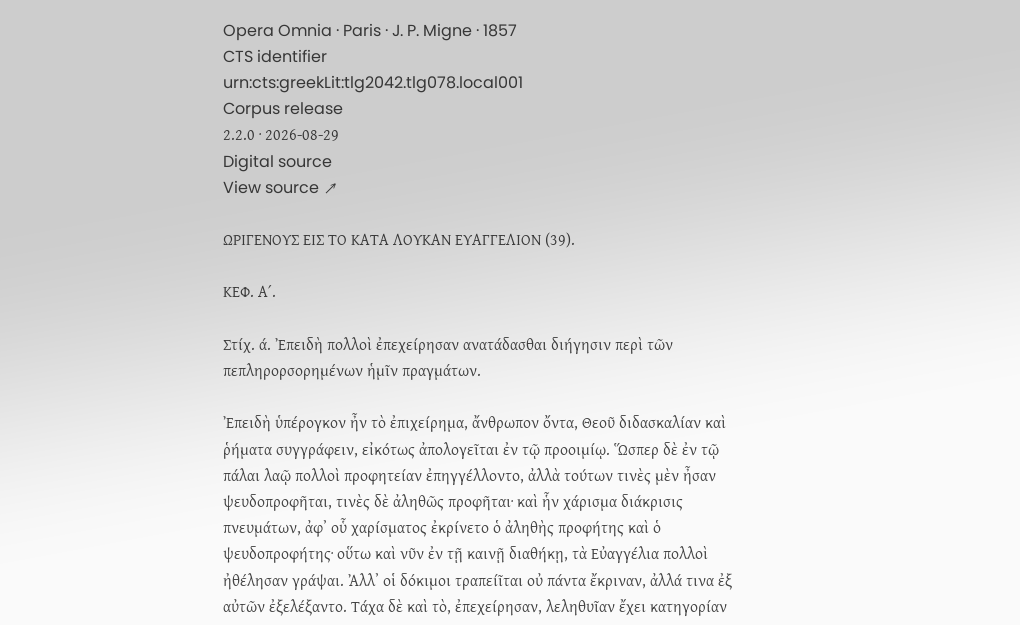Opera Omnia · Paris · J. P. Migne · 1857
CTS identifier
urn:cts:greekLit:tlg2042.tlg078.local001
Corpus release
2.2.0 · 2026-08-29
Digital source
View source ↗

ΩΡΙΓΕΝΟΥΣ ΕΙΣ ΤΟ ΚΑΤΑ ΛΟΥΚΑΝ ΕΥΑΓΓΕΛΙΟΝ (39).

ΚΕΦ. Α΄.

Στίχ. ά. Ἐπειδὴ πολλοὶ ἐπεχείρησαν ανατάδασθαι διήγησιν περὶ τῶν πεπληρορσορημένων ἡμῖν πραγμάτων.

Ἐπειδὴ ὑπέρογκον ἦν τὸ ἐπιχείρημα, ἄνθρωπον ὄντα, Θεοῦ διδασκαλίαν καὶ ῥήματα συγγράφειν, εἰκότως ἀπολογεῖται ἐν τῷ προοιμίῳ. Ὥσπερ δὲ ἐν τῷ πάλαι λαῷ πολλοὶ προφητείαν ἐπηγγέλλοντο, ἀλλὰ τούτων τινὲς μὲν ἦσαν ψευδοπροφῆται, τινὲς δὲ ἀληθῶς προφῆται· καὶ ἧν χάρισμα διάκρισις πνευμάτων, ἀφʼ οὗ χαρίσματος ἐκρίνετο ὁ ἀληθὴς προφήτης καὶ ὁ ψευδοπροφήτης· οὕτω καὶ νῦν ἐν τῇ καινῇ διαθήκῃ, τὰ Εὐαγγέλια πολλοὶ ἠθέλησαν γράψαι. Ἀλλʼ οἱ δόκιμοι τραπείῖται οὐ πάντα ἔκριναν, ἀλλά τινα ἐξ αὐτῶν ἐξελέξαντο. Τάχα δὲ καὶ τὸ, ἐπεχείρησαν, λεληθυῖαν ἔχει κατηγορίαν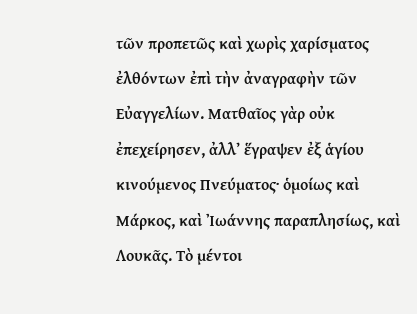τῶν προπετῶς καὶ χωρὶς χαρίσματος ἐλθόντων ἐπὶ τὴν ἀναγραφὴν τῶν Εὐαγγελίων. Ματθαῖος γὰρ οὐκ ἐπεχείρησεν, ἀλλʼ ἕγραψεν ἐξ ἁγίου κινούμενος Πνεύματος· ὁμοίως καὶ Μάρκος, καὶ Ἰωάννης παραπλησίως, καὶ Λουκᾶς. Τὸ μέντοι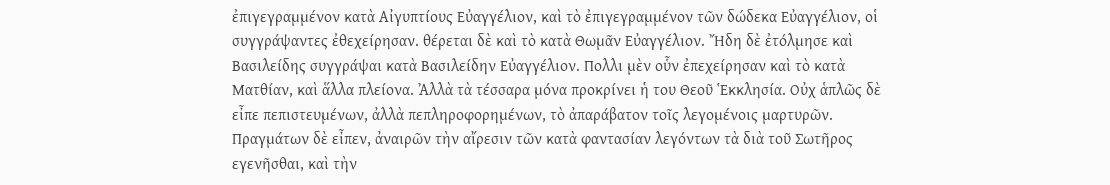ἐπιγεγραμμένον κατὰ Αἰγυπτίους Εὐαγγέλιον, καὶ τὸ ἐπιγεγραμμένον τῶν δώδεκα Εὐαγγέλιον, οἱ συγγράψαντες ἐθεχείρησαν. θέρεται δὲ καὶ τὸ κατὰ Θωμᾶν Εὐαγγέλιον. Ἤδη δὲ ἐτόλμησε καὶ Βασιλείδης συγγράψαι κατὰ Βασιλείδην Εὐαγγέλιον. Πολλι μὲν οὗν ἐπεχείρησαν καὶ τὸ κατὰ Ματθίαν, καὶ ἅλλα πλείονα. Ἀλλὰ τὰ τέσσαρα μόνα προκρίνει ἡ του Θεοῦ Ἑκκλησία. Οὐχ ἁπλῶς δὲ εἶπε πεπιστευμένων, ἀλλὰ πεπληροφορημένων, τὸ ἀπαράβατον τοῖς λεγομένοις μαρτυρῶν. Πραγμάτων δὲ εἶπεν, ἀναιρῶν τὴν αἴρεσιν τῶν κατὰ φαντασίαν λεγόντων τὰ διὰ τοῦ Σωτῆρος εγενῆσθαι, καὶ τὴν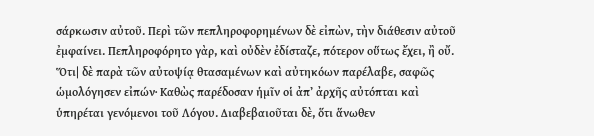σάρκωσιν αὐτοῦ. Περὶ τῶν πεπληροφορημένων δὲ εἰπὼν, τὴν διάθεσιν αὐτοῦ ἐμφαίνει. Πεπληροφόρητο γὰρ, καὶ οὐδὲν ἐδίσταζε, πότερον οὕτως ἔχει, ἢ οὔ. Ὅτι| δὲ παρὰ τῶν αὐτοψίᾳ θτασαμένων καὶ αὐτηκόων παρέλαβε, σαφῶς ὡμολόγησεν εἰπών· Καθὼς παρέδοσαν ἡμῖν οἱ ἀπʼ ἀρχῆς αὐτόπται καὶ ὑπηρέται γενόμενοι τοῦ Λόγου. Διαβεβαιοῦται δὲ, ὅτι ἅνωθεν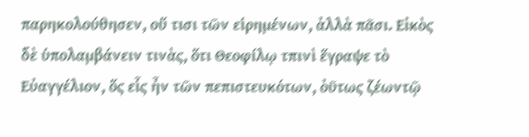παρηκολούθησεν, οὕ τισι τῶν εἱρημένων, ἀλλὰ πᾶσι. Εἰκὸς δὲ ὑπολαμβάνειν τινὰς, ὅτι Θεοφίλῳ τπινὶ ἕγραψε τὸ Εὐαγγέλιον, ὅς εἷς ἦν τῶν πεπιστευκότων, ὀῦτως ζέωντῷ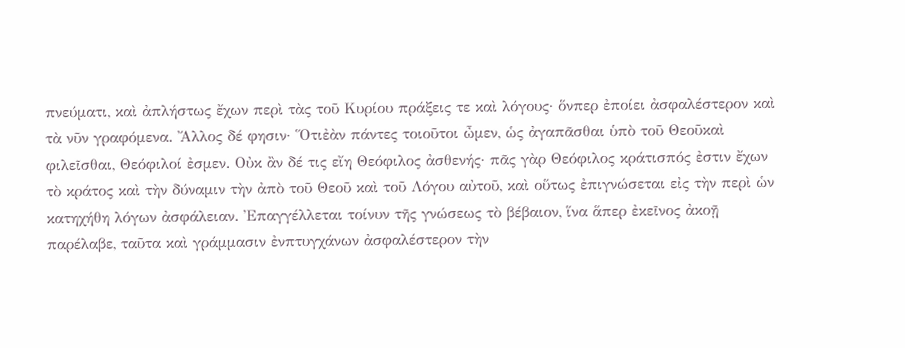πνεύματι, καὶ ἀπλήστως ἔχων περὶ τὰς τοῦ Κυρίου πράξεις τε καὶ λόγους· ὅνπερ ἐποίει ἀσφαλέστερον καὶ τὰ νῦν γραφόμενα. Ἄλλος δέ φησιν· Ὅτιἐὰν πάντες τοιοῦτοι ὦμεν, ὡς ἀγαπᾶσθαι ὑπὸ τοῦ Θεοῦκαὶ φιλεῖσθαι, Θεόφιλοί ἐσμεν. Οὐκ ἂν δέ τις εἴη Θεόφιλος ἀσθενής· πᾶς γὰρ Θεόφιλος κράτισπός ἐστιν ἔχων τὸ κράτος καὶ τὴν δύναμιν τὴν ἀπὸ τοῦ Θεοῦ καὶ τοῦ Λόγου αὐτοῦ, καὶ οὕτως ἐπιγνώσεται εἰς τὴν περὶ ὡν κατηχήθη λόγων ἀσφάλειαν. Ἐπαγγέλλεται τοίνυν τῆς γνώσεως τὸ βέβαιον, ἵνα ἅπερ ἐκεῖνος ἀκοῇ παρέλαβε, ταῦτα καὶ γράμμασιν ἐνπτυγχάνων ἀσφαλέστερον τὴν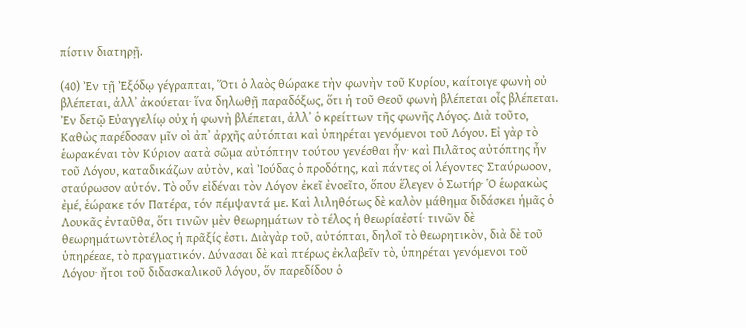πίστιν διατηρῇ.

(40) Ἐν τῇ Ἐξόδῳ γέγραπται, Ὅτι ὁ λαὸς θώρακε τὴν φωνὴν τοῦ Κυρίου, καίτοιγε φωνὴ οὐ βλέπεται, ἀλλʼ ἀκούεται· ἵνα δηλωθῇ παραδόξως, ὅτι ἡ τοῦ Θεοῦ φωνὴ βλέπεται οἶς βλέπεται. Ἐν δετῷ Εὐαγγελίῳ οὐχ ἡ φωνὴ βλέπεται, ἀλλʼ ὁ κρείττων τῆς φωνῆς Λόγος. Διὰ τοῦτο, Καθὼς παρέδοσαν μῖν οὶ ἀπʼ ἀρχῆς αὐτόπται καὶ ὑπηρέται γενόμενοι τοῦ Λόγου. Εἰ γὰρ τὸ ἑωρακέναι τὸν Κύριον αατὰ σῶμα αὐτόπτην τούτου γενέσθαι ἧν· καὶ Πιλᾶτος αὐτόπτης ἦν τοῦ Λόγου, καταδικάζων αὐτὸν, καὶ Ἰούδας ὁ προδότης, καὶ πάντες οἱ λέγοντες· Σταύρωοον, σταύρωσον αὐτόν. Τὸ οὗν εἰδέναι τὸν Λόγον ἐκεῖ ἐνοεῖτο, ὅπου ἕλεγεν ὁ Σωτήρ· Ὁ ἑωρακὼς ἐμέ, ἑώρακε τόν Πατέρα, τόν πέμψαντά με. Καὶ λιληθότως δὲ καλὸν μάθημα διδάσκει ἡμᾶς ὁ Λουκᾶς ἐνταῦθα, ὅτι τινῶν μὲν θεωρημάτων τὸ τέλος ἡ θεωρίαἐστί· τινῶν δὲ θεωρημάτωντὸτέλος ἡ πρᾶξίς ἐστι. Διὰγὰρ τοῦ, αὐτόπται, δηλοῖ τὸ θεωρητικὸν, διὰ δὲ τοῦ ὑπηρέεαε, τὸ πραγματικόν. Δύνασαι δὲ καὶ πτέρως ἐκλαβεῖν τὸ, ὑπηρέται γενόμενοι τοῦ Λόγου· ἤτοι τοῦ διδασκαλικοῦ λόγου, ὅν παρεδίδου ὁ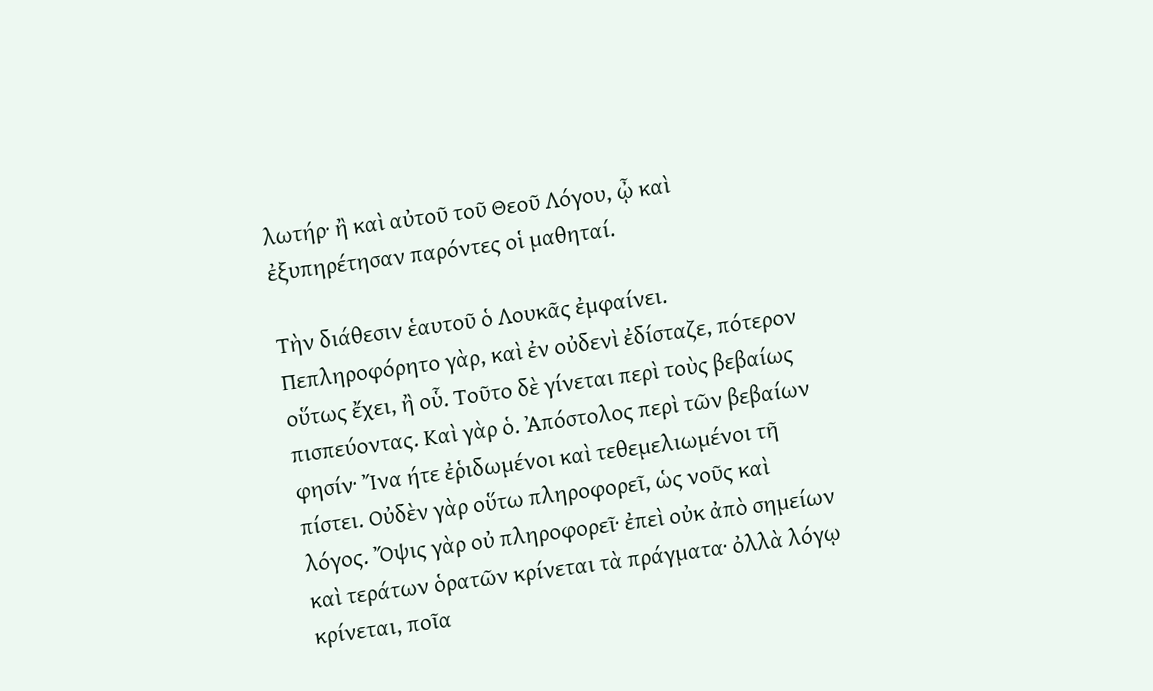λωτήρ· ἢ καὶ αὐτοῦ τοῦ Θεοῦ Λόγου, ᾦ καὶ ἐξυπηρέτησαν παρόντες οἱ μαθηταί.

Τὴν διάθεσιν ἑαυτοῦ ὁ Λουκᾶς ἐμφαίνει. Πεπληροφόρητο γὰρ, καὶ ἐν οὐδενὶ ἐδίσταζε, πότερον οὕτως ἔχει, ἢ οὗ. Τοῦτο δὲ γίνεται περὶ τοὺς βεβαίως πισπεύοντας. Καὶ γὰρ ὁ. Ἀπόστολος περὶ τῶν βεβαίων φησίν· Ἴνα ήτε ἐῥιδωμένοι καὶ τεθεμελιωμένοι τῆ πίστει. Οὐδὲν γὰρ οὕτω πληροφορεῖ, ὡς νοῦς καὶ λόγος. Ὄψις γὰρ οὐ πληροφορεῖ· ἐπεὶ οὐκ ἀπὸ σημείων καὶ τεράτων ὁρατῶν κρίνεται τὰ πράγματα· ὀλλὰ λόγῳ κρίνεται, ποῖα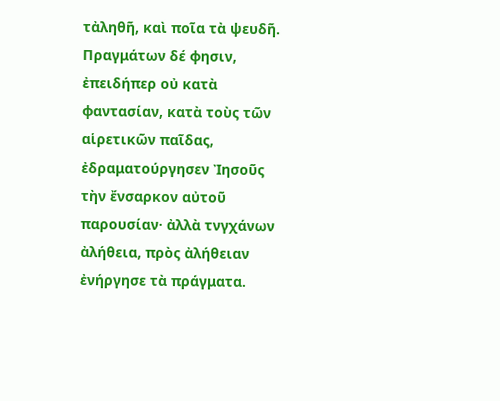τἀληθῆ, καὶ ποῖα τὰ ψευδῆ. Πραγμάτων δέ φησιν, ἐπειδήπερ οὐ κατὰ φαντασίαν, κατὰ τοὺς τῶν αἱρετικῶν παῖδας, ἐδραματούργησεν Ἰησοῦς τὴν ἔνσαρκον αὐτοῦ παρουσίαν· ἀλλὰ τνγχάνων ἀλήθεια, πρὸς ἀλήθειαν ἐνήργησε τὰ πράγματα.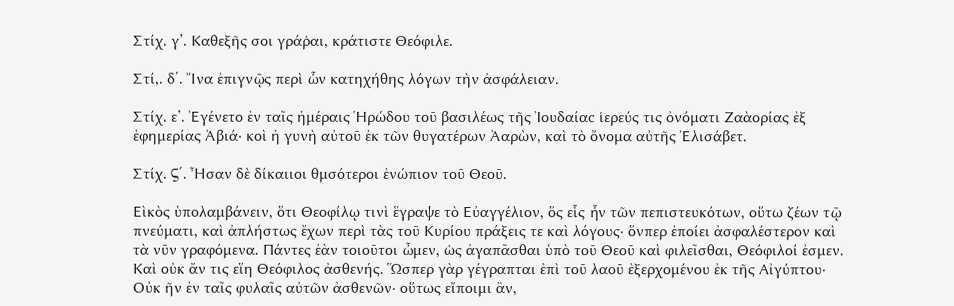Στίχ. γ’. Καθεξῆς σοι γράῥαι, κράτιστε Θεόφιλε.

Στί,. δ΄. Ἴνα ἐπιγνῷς περὶ ὧν κατηχήθης λόγων τὴν ἀσφάλειαν.

Στίχ. ε’. Ἐγένετο ἐν ταῖς ἡμέραις Ἡρώδου τοῦ βασιλέως τῆς Ἰουδαίαc ἱερεύς τις ὀνόματι Ζαὰορίας ἐξ ἐφημερίας Ἀβιά· κοὶ ἡ γυνὴ αὐτοῦ ἐκ τῶν θυγατέρων Ἀαρὼν, καὶ τὸ ὄνομα αὐτῆς Ἐλισάβετ.

Στίχ. Ϛ΄. Ἦσαν δὲ δίκαιιοι θμσότεροι ἐνώπιον τοῦ Θεοῦ.

Εὶκὸς ὑπολαμβάνειν, ὅτι Θεοφίλῳ τινὶ ἕγραψε τὸ Εὐαγγέλιον, ὅς εἷς ἧν τῶν πεπιστευκότων, οὕτω ζέων τῷ πνεύματι, καὶ ἀπλήστως ἔχων περὶ τὰς τοῦ Κυρίου πράξεις τε καὶ λόγους· ὅνπερ ἐποίει ἀσφαλέστερον καὶ τὰ νῦν γραφόμενα. Πάντες ἐὰν τοιοῦτοι ὦμεν, ὡς ἀγαπᾶσθαι ὑπὸ τοῦ Θεοῦ καὶ φιλεῖσθαι, Θεόφιλοί ἐσμεν. Καὶ οὐκ ἄν τις εἵη Θεόφιλος ἀσθενής. Ὥσπερ γὰρ γέγραπται ἐπὶ τοῦ λαοῦ ἐξερχομένου ἐκ τῆς Αἰγύπτου· Οὐκ ῆν ἐν ταῖς φυλαῖς αὐτῶν ἀσθενῶν· οὕτως εἴποιμι ἂν,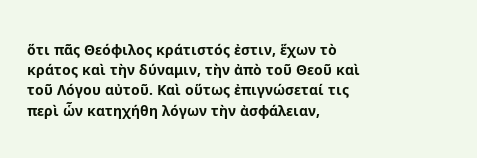ὅτι πᾶς Θεόφιλος κράτιστός ἐστιν, ἕχων τὸ κράτος καὶ τὴν δύναμιν, τὴν ἀπὸ τοῦ Θεοῦ καὶ τοῦ Λόγου αὐτοῦ. Καὶ οὕτως ἐπιγνώσεταί τις περὶ ὧν κατηχήθη λόγων τὴν ἀσφάλειαν,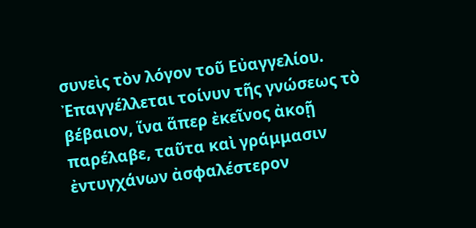συνεὶς τὸν λόγον τοῦ Εὐαγγελίου. Ἐπαγγέλλεται τοίνυν τῆς γνώσεως τὸ βέβαιον, ἵνα ἅπερ ἐκεῖνος ἀκοῇ παρέλαβε, ταῦτα καὶ γράμμασιν ἐντυγχάνων ἀσφαλέστερον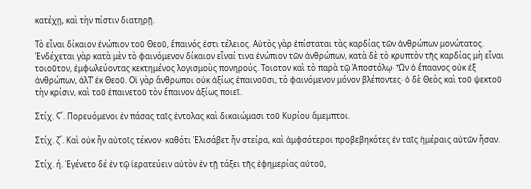κατέχῃ, καὶ τὴν πίστιν διατηρῇ.

Τὸ εἶναι δίκαιον ἐνώπιον τοῦ Θεοῦ, ἔπαινός ἐστι τέλειος. Αὐτὸς γὰρ ἐπίσταται τὰς καρδίας τῶν ἀνθρώπων μονώτατος. Ἐνδέχεται γὰρ κατὰ μὲν τὸ φαινόμενον δίκαιον εἷναί τινα ἐνώπιον τῶν ἀνθρώπων, κατὰ δὲ τὸ κρυπτὸν τῆς καρδίας μὴ εἶναι τοιοῦτον, ἐμφωλεύοντας κεκτημένος λογισμοὺς πονηρούς. Τοιοτον καὶ τὸ παρὰ τῷ Ἀποστόλῳ· Ὧν ὁ ἕπαανος οὐκ ἐξ ἀνθρώπων, ἀλΤʼ ἐκ Θεοῦ. Οἱ γὰρ ἄνθρωποι οὐκ ἀξίως ἐπαινοῦσι, τὸ φαινόμενον μόνον βλέποντες· ὁ δὲ Θεὸς καὶ τοῦ ψεκτοῦ τὴν κρίσιν, καὶ τοῦ ἐπαινετοῦ τὸν ἔπαινον ἀξίως ποιεῖ.

Στίχ. Ϛ΄. Πορευόμενοι ἐν πάσας ταῖς ἐντολας καὶ δικαιώμασι τοῦ Κυρίου ἄμεμπτοι.

Στίχ. ζ΄. Καὶ οὐκ ἧν αὐτοῖς τέκνον· καθότι Ἐλισάβετ ἦν στείρα, καὶ ἀμφσότεροι προβεβηκότες ἐν ταῖς ἡμέραις αὐτῶν ἦσαν.

Στίχ. ή. Ἐγένετο δέ ἐν τῷ ἱερατεύειν αὐτὸν ἐν τῇ τάξει τῆς ἐφημερίας αὐτοῦ,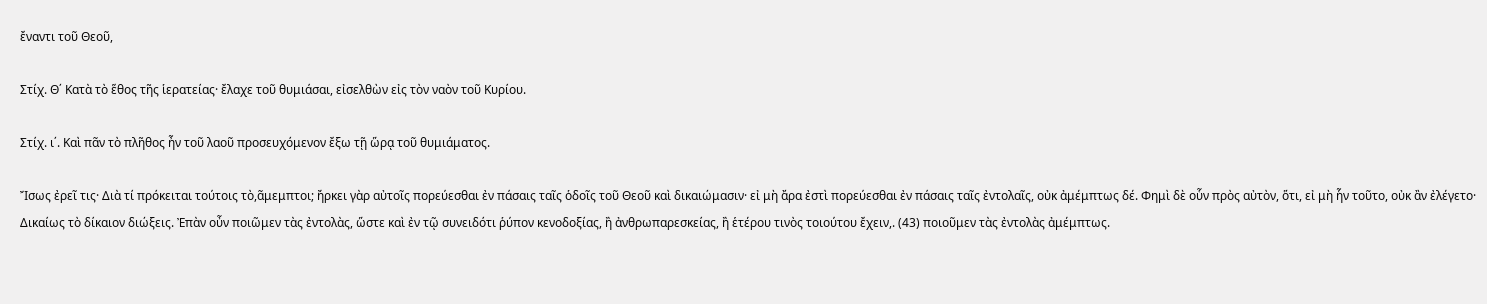ἔναντι τοῦ Θεοῦ,

Στίχ. Θ΄ Κατὰ τὸ ἕθος τῆς ἱερατείας· ἔλαχε τοῦ θυμιάσαι, εἰσελθὼν εἰς τὸν ναὸν τοῦ Κυρίου.

Στίχ. ι΄. Καὶ πᾶν τὸ πλῆθος ἦν τοῦ λαοῦ προσευχόμενον ἔξω τῇ ὥρᾳ τοῦ θυμιάματος.

Ἴσως ἐρεῖ τις· Διὰ τί πρόκειται τούτοις τὸ,ᾶμεμπτοι; ἤρκει γὰρ αὐτοῖς πορεύεσθαι ἐν πάσαις ταῖς ὁδοῖς τοῦ Θεοῦ καὶ δικαιώμασιν· εἰ μὴ ἄρα ἐστὶ πορεύεσθαι ἐν πάσαις ταῖς ἐντολαῖς, οὐκ ἀμέμπτως δέ. Φημὶ δὲ οὗν πρὸς αὐτὸν, ὅτι, εἰ μὴ ἧν τοῦτο, οὐκ ἂν ἐλέγετο· Δικαίως τὸ δίκαιον διώξεις. Ἐπὰν οὖν ποιῶμεν τὰς ἐντολὰς, ὥστε καὶ ἐν τῷ συνειδότι ῥύπον κενοδοξίας, ἢ ἀνθρωπαρεσκείας, ἢ ἑτέρου τινὸς τοιούτου ἔχειν,. (43) ποιοῦμεν τὰς ἐντολὰς ἀμέμπτως.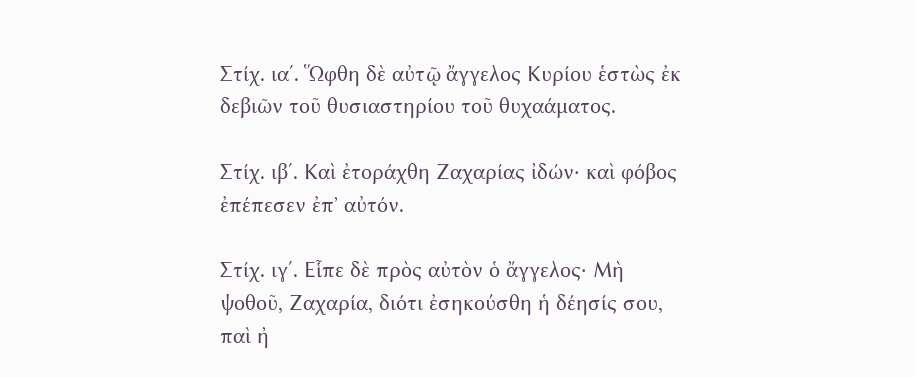Στίχ. ια΄. Ὥφθη δὲ αὐτῷ ἄγγελος Κυρίου ἑστὼς ἐκ δεβιῶν τοῦ θυσιαστηρίου τοῦ θυχαάματος.

Στίχ. ιβ΄. Καὶ ἐτοράχθη Ζαχαρίας ἰδών· καὶ φόβος ἐπέπεσεν ἐπʼ αὐτόν.

Στίχ. ιγ΄. Εἷπε δὲ πρὸς αὐτὸν ὁ ἄγγελος· Μὴ ψοθοῦ, Ζαχαρία, διότι ἐσηκούσθη ἡ δέησίς σου, παὶ ἠ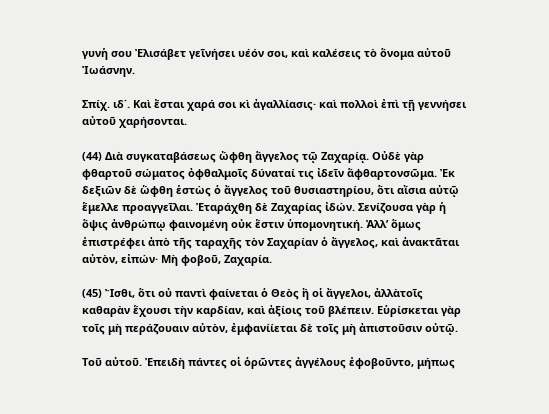γυνἡ σου Ἐλισάβετ γεῖνήσει υέόν σοι, καὶ καλέσεις τὸ ὅνομα αὐτοῦ Ἰωάσνην.

Σπίχ. ιδ΄. Καὶ ἔσται χαρά σοι κὶ ἀγαλλίασις· καὶ πολλοὶ ἐπὶ τῇ γεννήσει αὐτοῦ χαρήσονται.

(44) Διὰ συγκαταβάσεως ὤφθη ἅγγελος τῷ Ζαχαρίᾳ. Οὐδὲ γὰρ φθαρτοῦ σώματος ὀφθαλμοῖς δύναταί τις ἰδεῖν ἅφθαρτονσῶμα. Ἐκ δεξιῶν δὲ ὥφθη ἑστὼς ὁ ἄγγελος τοῦ θυσιαστηρίου, ὅτι αἴσια αὐτῷ ἕμελλε προαγγεῖλαι. Ἐταράχθη δὲ Ζαχαρίας ἰδών. Σενίζουσα γὰρ ἡ ὅψις ἀνθρώπῳ φαινομένη οὐκ ἕστιν ὑπομονητική. Ἀλλʼ ὅμως ἐπιστρέφει ἀπὸ τῆς ταραχῆς τὸν Σαχαρίαν ὁ ἄγγελος, καὶ ἀνακτᾶται αὐτὸν, εἰπών· Μὴ φοβοῦ, Ζαχαρία.

(45) Ἴσθι, ὅτι οὐ παντὶ φαίνεται ὁ Θεὸς ἢ οἱ ἄγγελοι, ἀλλὰτοῖς καθαρὰν ἕχουσι τὴν καρδίαν, καὶ ἀξίοις τοῦ βλέπειν. Εὑρίσκεται γὰρ τοῖς μὴ περάζουαιν αὐτὸν, ἐμφανίίεται δὲ τοῖς μὴ ἀπιστοῦσιν οὐτῷ.

Τοῦ αὐτοῦ. Ἐπειδὴ πάντες οἱ ὁρῶντες ἀγγέλους ἐφοβοῦντο, μήπως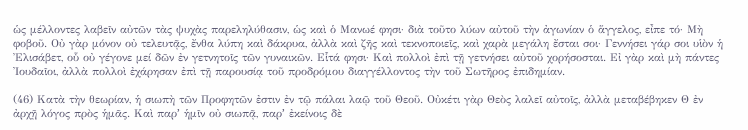ὡς μέλλοντες λαβεῖν αὐτῶν τὰς ψυχὰς παρεληλύθασιν, ὡς καὶ ὁ Μανωέ φησι· διὰ τοῦτο λύων αὐτοῦ τὴν ἀγωνίαν ὁ ἅγγελος, εἶπε τό· Μὴ φοβοῦ. Οὐ γὰρ μόνον οὐ τελευτᾷς, ἔνθα λύπη καὶ δάκρυα, ἀλλὰ καὶ ζῆς καὶ τεκνοποιεῖς, καὶ χαρὰ μεγάλη ἔσται σοι· Γεννήσει γάρ σοι υἱὸν ἡ Ἐλισάβετ, οὗ οὐ γέγονε μεί δῶν ἐν γετνητοῖς τῶν γυναικῶν. Εἷτά φησι· Καὶ πολλοὶ ἐπὶ τῇ γετνήσει αὐτοῦ χορήσοσται. Εἰ γὰρ καὶ μὴ πάντες Ἰουδαῖοι, ἀλλὰ πολλοὶ ἐχάρησαν ἐπὶ τῇ παρουσίᾳ τοῦ προδρόμου διαγγέλλοντος τὴν τοῦ Σωτῆρος ἐπιδημίαν.

(46) Κατὰ τὴν θεωρίαν, ἡ σιωπὴ τῶν Προφητῶν ἐστιν ἐν τῷ πάλαι λαῷ τοῦ Θεοῦ. Οὐκέτι γὰρ Θεὸς λαλεῖ αὐτοῖς, ἀλλὰ μεταβέβηκεν Θ ἐν ἀρχῇ λόγος πρὸς ἡμᾶς. Καὶ παρʼ ἡμῖν οὐ σιωπᾷ, παρʼ ἐκείνοις δὲ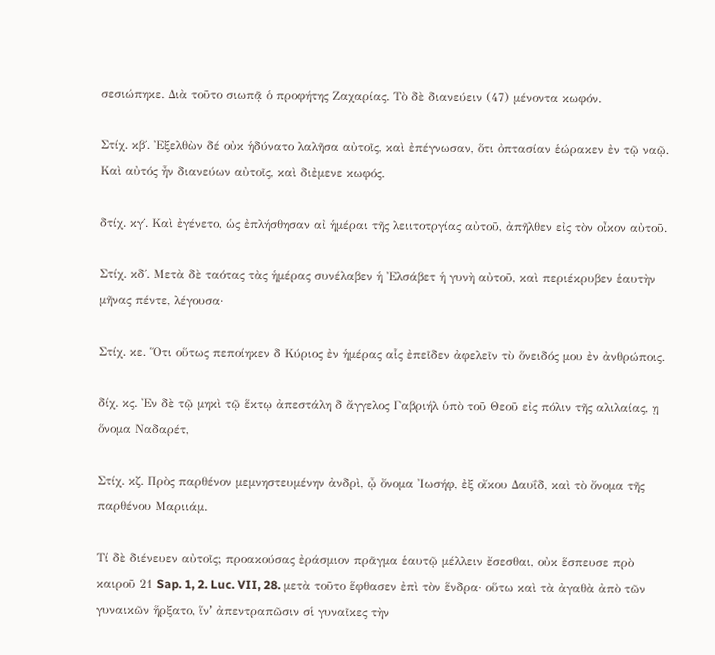σεσιώπηκε. Διὰ τοῦτο σιωπᾷ ὁ προφήτης Ζαχαρίας. Τὸ δὲ διανεύειν (47) μένοντα κωφόν.

Στίχ. κβ΄. Ἐξελθὼν δέ οὐκ ἡδύνατο λαλῆσα αὐτοῖς, καὶ ἐπέγνωσαν, ὅτι ὀπτασίαν ἑώρακεν ἐν τῷ ναῷ. Καὶ αὐτός ἦν διανεύων αὐτοῖς, καὶ διἐμενε κωφός.

δτίχ. κγ΄. Καὶ ἐγένετο, ὡς ἐπλήσθησαν αἰ ἡμέραι τῆς λειιτοτργίας αὐτοῦ, ἀπῆλθεν εἰς τὸν οἶκον αὐτοῦ.

Στίχ. κδ΄. Μετὰ δὲ ταότας τὰς ἡμέρας συνέλαβεν ἡ Ἐλσάβετ ἡ γυνὴ αὐτοῦ, καὶ περιέκρυβεν ἑαυτὴν μῆνας πέντε, λέγουσα·

Στίχ. κε. Ὅτι οὕτως πεποίηκεν δ Κύριος ἐν ἡμέρας αἷς ἐπεῖδεν ἀφελεῖν τὺ ὅνειδός μου ἐν ἀνθρώποις.

δίχ. κς. Ἐν δὲ τῷ μηκὶ τῷ ἕκτῳ ἀπεστάλη δ ἄγγελος Γαβριήλ ὑπὸ τοῦ Θεοῦ εἰς πόλιν τῆς αλιλαίας, ῃ ὅνομα Ναδαρέτ,

Στίχ. κζ. Πρὸς παρθένον μεμνηστευμένην ἀνδρὶ, ᾦ ὄνομα Ἰωσήφ, ἐξ οἴκου Δαυΐδ, καὶ τὸ ὄνομα τῆς παρθένου Mαριιάμ.

Τί δὲ διένευεν αὐτοῖς; προακούσας ἐράσμιον πρᾶγμα ἑαυτῷ μέλλειν ἔσεσθαι, οὐκ ἕσπευσε πρὸ καιροῦ 21 Sap. 1, 2. Luc. VII, 28. μετὰ τοῦτο ἕφθασεν ἐπὶ τὸν ἕνδρα· οὕτω καὶ τὰ ἀγαθὰ ἀπὸ τῶν γυναικῶν ἥρξατο, ἵνʼ ἀπεντραπῶσιν σἱ γυναῖκες τὴν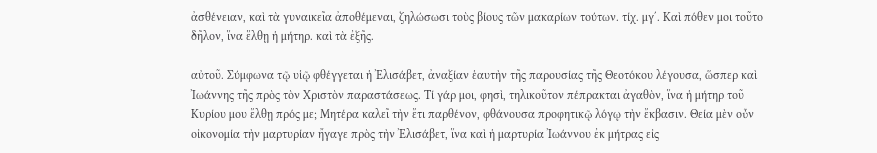ἀσθένειαν, καὶ τὰ γυναικεῖα ἀποθέμεναι, ζηλώσωσι τοὺς βίους τῶν μακαρίων τούτων. τίχ. μγ΄. Καὶ πόθεν μοι τοῦτο δῆλον, ἵνα ἕλθῃ ἡ μήτηρ. καὶ τὰ ἐξῆς.

αὐτοῦ. Σύμφωνα τῷ υἱῷ φθέγγεται ἡ Ἐλισάβετ, ἀναξίαν ἑαυτὴν τῆς παρουσίας τῆς Θεοτόκου λέγουσα, ὥσπερ καὶ Ἰωάννης τῆς πρὸς τὸν Χριστὸν παραστάσεως. Τί γάρ μοι, φησὶ, τηλικοῦτον πέπρακται ἀγαθὸν, ἵνα ἡ μήτηρ τοῦ Κυρίου μου ἔλθῃ πρός με; Μητέρα καλεῖ τὴν ἔτι παρθένον, φθάνουσα προφητικῷ λόγῳ τὴν ἔκβασιν. Θεία μὲν οὖν οἰκονομία τὴν μαρτυρίαν ἤγαγε πρὸς τὴν Ἐλισάβετ, ἵνα καὶ ἡ μαρτυρία Ἰωάννου ἐκ μήτρας εἰς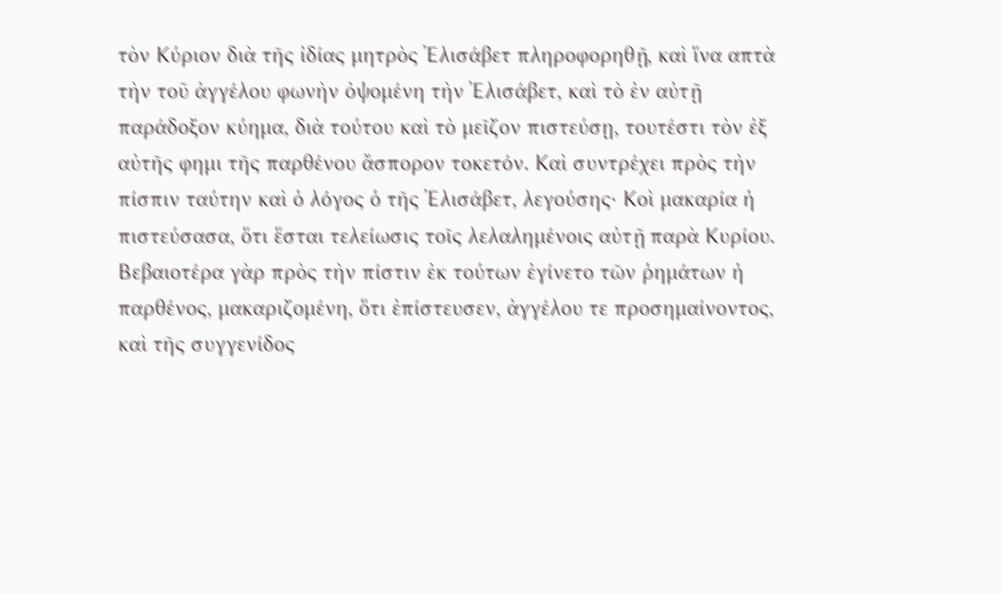τὸν Κύριον διὰ τῆς ἰδίας μητρὸς Ἐλισάβετ πληροφορηθῇ, καὶ ἵνα απτὰ τὴν τοῦ ἀγγέλου φωνὴν ὀψομένη τὴν Ἐλισάβετ, καὶ τὸ ἐν αὐτῇ παράδοξον κύημα, διὰ τούτου καὶ τὸ μεῖζον πιστεύσῃ, τουτέστι τὸν ἐξ αὐτῆς φημι τῆς παρθένου ἄσπορον τοκετόν. Καὶ συντρέχει πρὸς τὴν πίσπιν ταύτην καὶ ὁ λόγος ὁ τῆς Ἐλισάβετ, λεγούσης· Κοὶ μακαρία ἡ πιστεύσασα, ὅτι ἕσται τελείωσις τοῖς λελαλημένοις αὐτῇ παρὰ Κυρίου. Βεβαιοτέρα γὰρ πρὸς τὴν πίστιν ἐκ τούτων ἐγίνετο τῶν ῥημάτων ἡ παρθένος, μακαριζομένη, ὅτι ἐπίστευσεν, ἀγγέλου τε προσημαίνοντος, καὶ τῆς συγγενίδος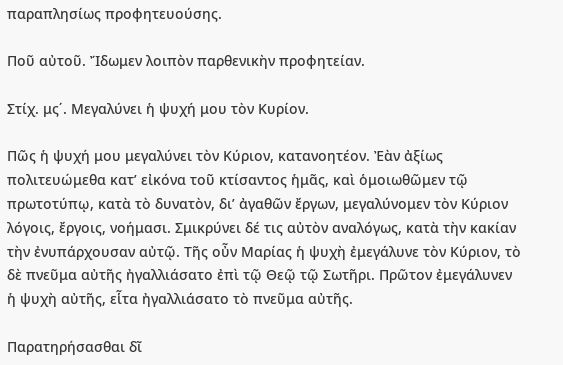παραπλησίως προφητευούσης.

Ποῦ αὐτοῦ. Ἴδωμεν λοιπὸν παρθενικὴν προφητείαν.

Στίχ. μς΄. Μεγαλύνει ἡ ψυχή μου τὸν Κυρίον.

Πῶς ἡ ψυχή μου μεγαλύνει τὸν Κύριον, κατανοητέον. Ἐὰν ἀξίως πολιτευώμεθα κατʼ εἰκόνα τοῦ κτίσαντος ἡμᾶς, καὶ ὁμοιωθῶμεν τῷ πρωτοτύπῳ, κατὰ τὸ δυνατὸν, διʼ ἀγαθῶν ἔργων, μεγαλύνομεν τὸν Κύριον λόγοις, ἔργοις, νοήμασι. Σμικρύνει δέ τις αὐτὸν αναλόγως, κατὰ τὴν κακίαν τὴν ἐνυπάρχουσαν αὐτῷ. Τῆς οὖν Μαρίας ἡ ψυχὴ ἐμεγάλυνε τὸν Κύριον, τὸ δὲ πνεῦμα αὐτῆς ἠγαλλιάσατο ἐπὶ τῷ Θεῷ τῷ Σωτῆρι. Πρῶτον ἐμεγάλυνεν ἡ ψυχὴ αὐτῆς, εἷτα ἠγαλλιάσατο τὸ πνεῦμα αὐτῆς.

Παρατηρήσασθαι δῖ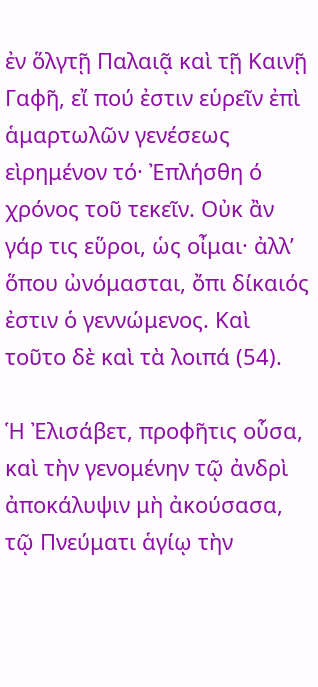ἐν ὅλγτῇ Παλαιᾷ καὶ τῇ Καινῇ Γαφῆ, εἴ πού ἐστιν εὑρεῖν ἐπὶ ἁμαρτωλῶν γενέσεως εὶρημένον τό· Ἐπλήσθη ό χρόνος τοῦ τεκεῖν. Οὐκ ἂν γάρ τις εὕροι, ὡς οἶμαι· ἀλλʼ ὅπου ὠνόμασται, ὄπι δίκαιός ἐστιν ὁ γεννώμενος. Καὶ τοῦτο δὲ καὶ τὰ λοιπά (54).

Ἡ Ἐλισάβετ, προφῆτις οὗσα, καὶ τὴν γενομένην τῷ ἀνδρὶ ἀποκάλυψιν μὴ ἀκούσασα, τῷ Πνεύματι ἁγίῳ τὴν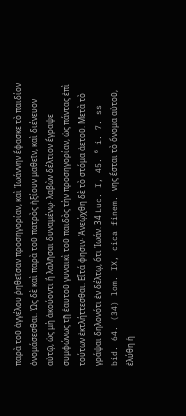παρὰ τοῦ ἀγγέλου ῥηθεῖσαν προσηγορίαν, καὶ Ἰωάννην ἔφασκε τὸ παιδίον ὀνομάσεσθαι. Ὡς δὲ καὶ παρὰ τοῦ πατρὸς ἠξίουν μαθεῖν, καὶ διένευον αὐτῷ, ὡς μὴ ἀκούοντι ἢ λαλῆσαι δυναμένῳ· λαβὼν δέλτιον ἕγραψε συμφώνως τῇ ἑαυτοῦ γυναικὶ τοῦ παιδὸς τὴν προσηγορίαν, ὡς πάντας ἐπὶ τούτων ἐκτλήττεσθαι. Εἶτά φησιν· Ἀνεῴχθη δὲ τὸ στόμα ἀετοῦ. Μετὰ τὸ γράψαι δηλονότι ἐν δέλτῳ, ὅτι Ἰωάν. 34 Luc. I, 45. ⁶ i. 7. ss bid. 64. (34) lom. IX, cica finem. νης ἔσται τὸ ὄνομα αὐτοῦ, ἐλύθη ἡ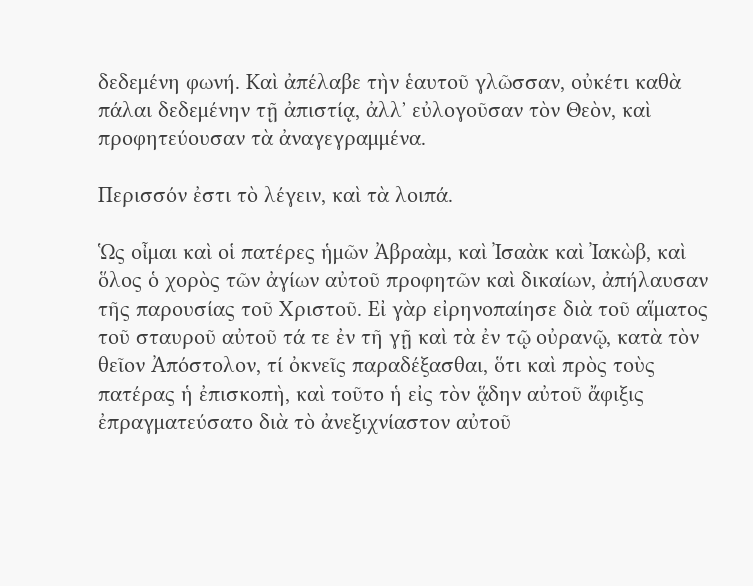δεδεμένη φωνή. Καὶ ἀπέλαβε τὴν ἑαυτοῦ γλῶσσαν, οὐκέτι καθὰ πάλαι δεδεμένην τῇ ἀπιστίᾳ, ἀλλʼ εὐλογοῦσαν τὸν Θεὸν, καὶ προφητεύουσαν τὰ ἀναγεγραμμένα.

Περισσόν ἐστι τὸ λέγειν, καὶ τὰ λοιπά.

Ὡς οἶμαι καὶ οἱ πατέρες ἡμῶν Ἀβραὰμ, καὶ Ἰσαὰκ καὶ Ἰακὼβ, καὶ ὅλος ὁ χορὸς τῶν ἀγίων αὐτοῦ προφητῶν καὶ δικαίων, ἀπήλαυσαν τῆς παρουσίας τοῦ Χριστοῦ. Εἰ γὰρ εἰρηνοπαίησε διὰ τοῦ αἵματος τοῦ σταυροῦ αὐτοῦ τά τε ἐν τῆ γῇ καὶ τὰ ἐν τῷ οὐρανῷ, κατὰ τὸν θεῖον Ἀπόστολον, τί ὀκνεῖς παραδέξασθαι, ὅτι καὶ πρὸς τοὺς πατέρας ἡ ἐπισκοπὴ, καὶ τοῦτο ἡ εἰς τὸν ᾅδην αὐτοῦ ἄφιξις ἐπραγματεύσατο διὰ τὸ ἀνεξιχνίαστον αὐτοῦ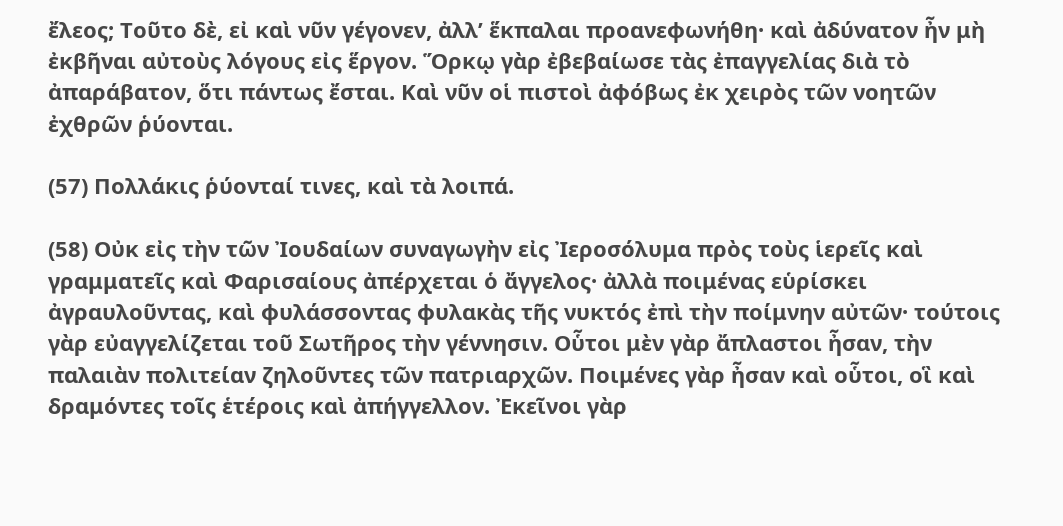ἔλεος; Τοῦτο δὲ, εἰ καὶ νῦν γέγονεν, ἀλλʼ ἕκπαλαι προανεφωνήθη· καὶ ἀδύνατον ἦν μὴ ἐκβῆναι αὐτοὺς λόγους εἰς ἕργον. Ὅρκῳ γὰρ ἐβεβαίωσε τὰς ἐπαγγελίας διὰ τὸ ἀπαράβατον, ὅτι πάντως ἔσται. Καὶ νῦν οἱ πιστοὶ ἀφόβως ἐκ χειρὸς τῶν νοητῶν ἐχθρῶν ῥύονται.

(57) Πολλάκις ῥύονταί τινες, καὶ τὰ λοιπά.

(58) Οὐκ εἰς τὴν τῶν Ἰουδαίων συναγωγὴν εἰς Ἰεροσόλυμα πρὸς τοὺς ἱερεῖς καὶ γραμματεῖς καὶ Φαρισαίους ἀπέρχεται ὁ ἄγγελος· ἀλλὰ ποιμένας εὑρίσκει ἀγραυλοῦντας, καὶ φυλάσσοντας φυλακὰς τῆς νυκτός ἐπὶ τὴν ποίμνην αὐτῶν· τούτοις γὰρ εὐαγγελίζεται τοῦ Σωτῆρος τὴν γέννησιν. Οὗτοι μὲν γὰρ ἄπλαστοι ἦσαν, τὴν παλαιὰν πολιτείαν ζηλοῦντες τῶν πατριαρχῶν. Ποιμένες γὰρ ἦσαν καὶ οὗτοι, οἳ καὶ δραμόντες τοῖς ἑτέροις καὶ ἀπήγγελλον. Ἐκεῖνοι γὰρ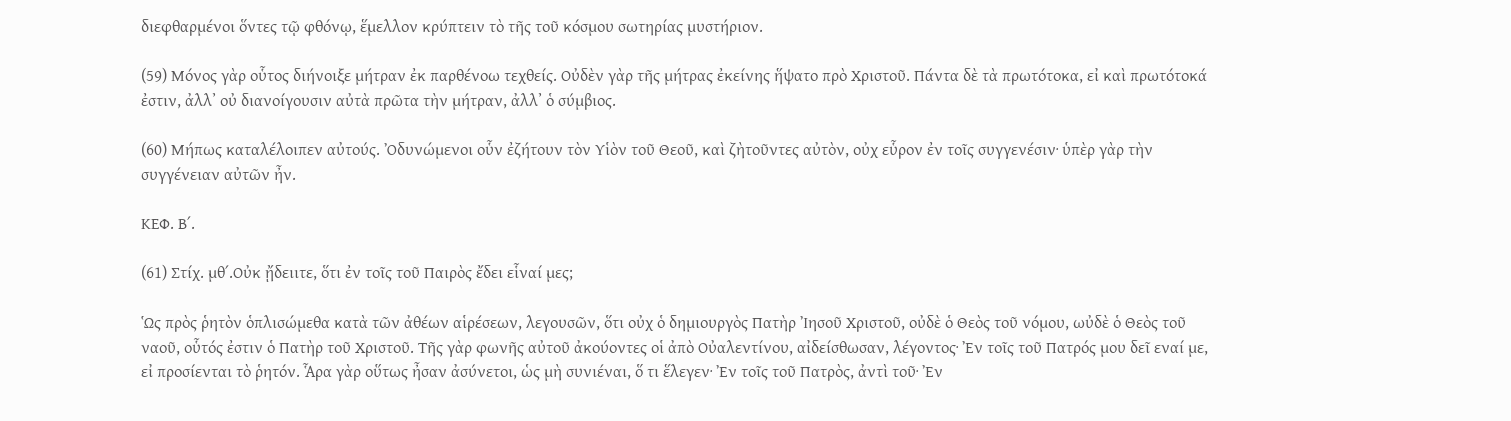διεφθαρμένοι ὅντες τῷ φθόνῳ, ἕμελλον κρύπτειν τὸ τῆς τοῦ κόσμου σωτηρίας μυστήριον.

(59) Μόνος γὰρ οὗτος διήνοιξε μήτραν ἐκ παρθένοω τεχθείς. Οὐδὲν γὰρ τῆς μήτρας ἐκείνης ἥψατο πρὸ Χριστοῦ. Πάντα δὲ τὰ πρωτότοκα, εἰ καὶ πρωτότοκά ἐστιν, ἀλλʼ οὐ διανοίγουσιν αὐτὰ πρῶτα τὴν μήτραν, ἀλλʼ ὁ σύμβιος.

(60) Μήπως καταλέλοιπεν αὐτούς. Ὀδυνώμενοι οὗν ἐζήτουν τὸν Υἱὸν τοῦ Θεοῦ, καὶ ζὴτοῦντες αὐτὸν, οὐχ εὗρον ἐν τοῖς συγγενέσιν· ὑπὲρ γὰρ τὴν συγγένειαν αὐτῶν ἦν.

ΚΕΦ. Β΄.

(61) Στίχ. μθ΄.Οὐκ ᾔδειιτε, ὅτι ἐν τοῖς τοῦ Παιρὸς ἔδει εἷναί μες;

Ὡς πρὸς ῥητὸν ὁπλισώμεθα κατὰ τῶν ἀθέων αἱρέσεων, λεγουσῶν, ὅτι οὐχ ὁ δημιουργὸς Πατὴρ Ἰησοῦ Χριστοῦ, οὐδὲ ὁ Θεὸς τοῦ νόμου, ωὐδὲ ὁ Θεὸς τοῦ ναοῦ, οὗτός ἐστιν ὁ Πατὴρ τοῦ Χριστοῦ. Τῆς γὰρ φωνῆς αὐτοῦ ἀκούοντες οἱ ἀπὸ Οὐαλεντίνου, αἰδείσθωσαν, λέγοντος· Ἐν τοῖς τοῦ Πατρός μου δεῖ εναί με, εἰ προσίενται τὸ ῥητόν. Ἇρα γὰρ οὕτως ἦσαν ἀσύνετοι, ὡς μὴ συνιέναι, ὅ τι ἕλεγεν· Ἐν τοῖς τοῦ Πατρὸς, ἀντὶ τοῦ· Ἐν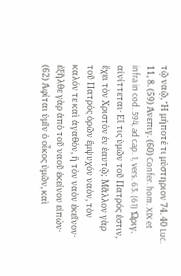τῷ ναῷ, Ἤ μήποτέ τι μύστηριον 74. 40 Luc. 11, 8. (59) Ἀνεπιγ. (60) Confer. hom. XIX et infra in cod. 594, ad cap. 1, vers. 63. (61) Ὠριγ. αἰνίττεται· Εἵ τις ὑμῶν τοῦ Πατρός ἐστιν, ἕχει τὸν Χριστὸν ἐν ἑαυτῷ; Μᾶλλον γὰρ τοῦ Πατρὸς ὁρῶν ἔμψυχόν ναὸν, τὸν καλόν τε καὶ ἀγαθὸν, ἢ τὸν ναὸν ἐκεῖνον· ἐξῆλθε γὰρ ἀπὸ τοῦ ναοῦ ἐκείνου εἰπών· (62) Ἀφίται ὑμῖν ὁ οἶκος ὑμῶν, καὶ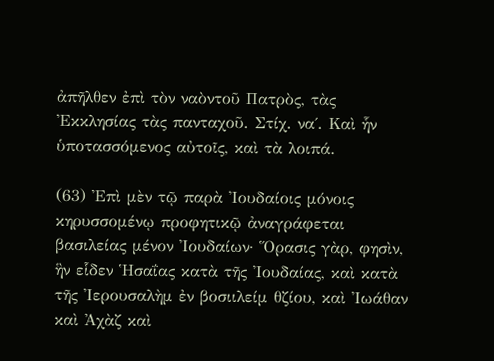ἀπῆλθεν ἐπὶ τὸν ναὸντοῦ Πατρὸς, τὰς Ἐκκλησίας τὰς πανταχοῦ. Στίχ. να΄. Καὶ ἧν ὑποτασσόμενος αὐτοῖς, καὶ τὰ λοιπά.

(63) Ἐπὶ μὲν τῷ παρὰ Ἰουδαίοις μόνοις κηρυσσομένῳ προφητικῷ ἀναγράφεται βασιλείας μένον Ἰουδαίων· Ὅρασις γὰρ, φησὶν, ἣν εἷδεν Ἡσαΐας κατὰ τῆς Ἰουδαίας, καὶ κατὰ τῆς Ἰερουσαλὴμ ἐν βοσιιλείμ θζίου, καὶ Ἰωάθαν καὶ Ἀχὰζ καὶ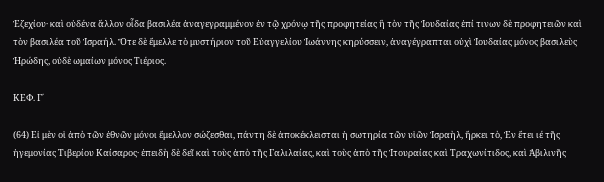Ἐζεχίου· καὶ οὐδένα ἅλλον οἷδα βασιλέα ἀναγεγραμμένον ἐν τῷ χρόνῳ τῆς προφητείας ἢ τὸν τῆς Ἰουδαίας ἐπί τινων δὲ προφητειῶν καὶ τὸν βασιλέα τοῦ Ἰσραήλ. Ὅτε δὲ ἔμελλε τὸ μυστήριον τοῦ Εὐαγγελίου Ἰωάννης κηρύσσειν, ἀναγέγραπται οὐχὶ Ἰουδαίας μόνος βασιλεὺς Ἡρώδης, οὐδὲ ωμαίων μόνος Τιέριος.

ΚΕΦ. Γ΄

(64) Εἰ μὲν οἱ ἀπὸ τῶν ἐθνῶν μόνοι ἔμελλον σώζεσθαι, πάντη δὲ ἀποκέκλεισται ἡ σωτηρία τῶν υἱῶν Ἰσραὴλ, ἤρκει τὸ, Ἐν ἔτει ιέ τῆς ἡγεμονίας Τιβερίου Καίσαρος· ἐπειδὴ δὲ δεῖ καὶ τοὺς ἀπὸ τῆς Γαλιλαίας, καὶ τοὺς ἀπὸ τῆς Ἰτουραίας καὶ Τραχωνίτιδος, καὶ Ἀβιλινῆς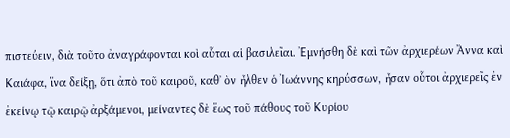πιστεύειν, διὰ τοῦτο ἀναγράφονται κοὶ αὗται αἱ βασιλεῖαι. Ἐμνήσθη δὲ καὶ τῶν ἀρχιερέων Ἄννα καὶ Καιάφα, ἵνα δείξῃ, ὅτι ἀπὸ τοῦ καιροῦ, καθʼ ὸν ἦλθεν ὁ Ἰωάννης κηρύσσων, ἦσαν οὗτοι ἀρχιερεῖς ἐν ἐκείνῳ τῷ καιρῷ ἀρξάμενοι, μείναντες δὲ ἕως τοῦ πάθους τοῦ Κυρίου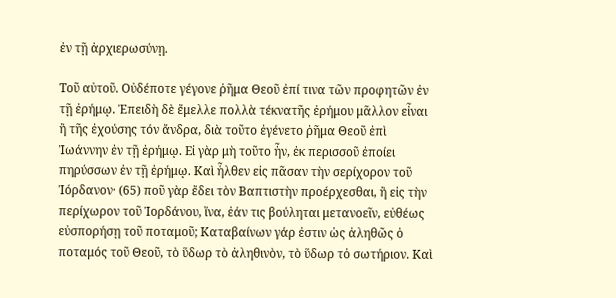ἐν τῇ ἀρχιερωσύνῃ.

Τοῦ αὐτοῦ. Οὐδέποτε γέγονε ῥῆμα Θεοῦ ἐπί τινα τῶν προφητῶν ἐν τῇ ἐρήμῳ. Ἐπειδὴ δὲ ἔμελλε πολλὰ τέκνατῆς ἐρήμου μᾶλλον εἶναι ἢ τῆς ἐχούσης τόν ἄνδρα, διὰ τοῦτο ἐγένετο ῥῆμα Θεοῦ ἐπὶ Ἰωάννην ἐν τῇ ἐρήμῳ. Εἰ γὰρ μὴ τοῦτο ἦν, ἐκ περισσοῦ ἐποίει πηρύσσων ἐν τῇ ἐρήμῳ. Καὶ ἧλθεν εἰς πᾶσαν τὴν σερίχορον τοῦ Ἰόρδανον· (65) ποῦ γὰρ ἔδει τὸν Βαπτιστὴν προέρχεσθαι, ἢ εἰς τὴν περίχωρον τοῦ Ἰορδάνου, ἵνα, ἐάν τις βούληται μετανοεῖν, εὐθέως εὐσπορήσῃ τοῦ ποταμοῦ; Καταβαίνων γάρ ἐστιν ὡς ἀληθῶς ὁ ποταμός τοῦ Θεοῦ, τὸ ὕδωρ τὸ ἀληθινὸν, τὸ ὕδωρ τὀ σωτήριον. Καὶ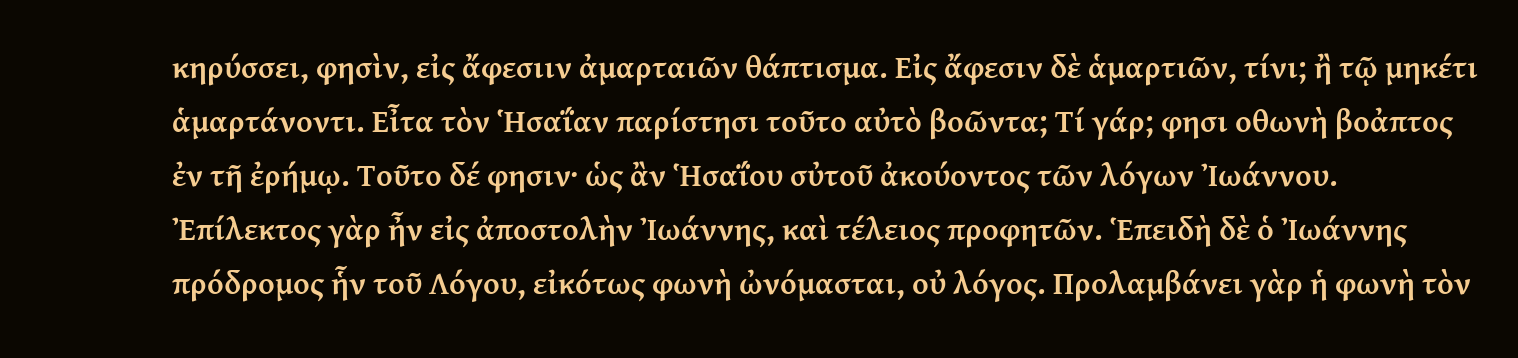κηρύσσει, φησὶν, εἰς ἄφεσιιν ἀμαρταιῶν θάπτισμα. Εἰς ἄφεσιν δὲ ἁμαρτιῶν, τίνι; ἢ τῷ μηκέτι ἁμαρτάνοντι. Εἶτα τὸν Ἡσαΐαν παρίστησι τοῦτο αὐτὸ βοῶντα; Τί γάρ; φησι οθωνὴ βοἀπτος ἐν τῆ ἐρήμῳ. Τοῦτο δέ φησιν· ὡς ἂν Ἡσαΐου σὐτοῦ ἀκούοντος τῶν λόγων Ἰωάννου. Ἐπίλεκτος γὰρ ἦν εἰς ἀποστολὴν Ἰωάννης, καὶ τέλειος προφητῶν. Ἑπειδὴ δὲ ὁ Ἰωάννης πρόδρομος ἧν τοῦ Λόγου, εἰκότως φωνὴ ὠνόμασται, οὐ λόγος. Προλαμβάνει γὰρ ἡ φωνὴ τὸν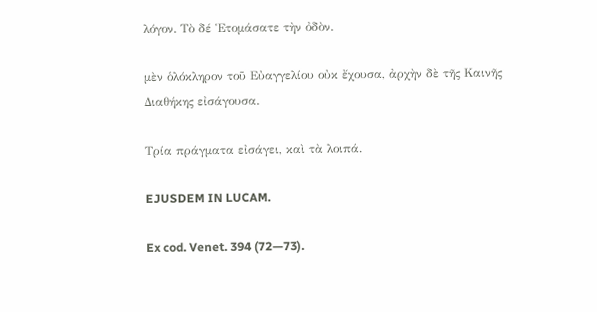λόγον. Τὸ δέ Ἑτομάσατε τὴν ὀδὸν.

μὲν ὁλόκληρον τοῦ Εὐαγγελίου οὐκ ἔχουσα, ἀρχὴν δὲ τῆς Καινῆς Διαθήκης εἰσάγουσα.

Τρία πράγματα εἰσάγει, καὶ τὰ λοιπά.

EJUSDEM IN LUCAM.

Ex cod. Venet. 394 (72—73).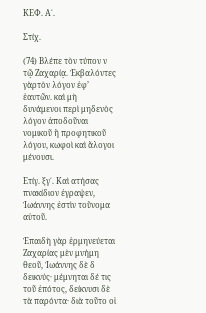ΚΕΦ. Α΄.

Στίχ.

(74) Βλέπε τὸν τύπον ν τῷ Ζαχαρίᾳ. Ἐκβαλόντες γὰρτὸν λόγον ἐφʼ ἑαυτῶν. καὶ μὴ δυνάμενοι περὶ μηδενὸς λόγον ἀποδοῦναι νομικοῦ ἢ προφητικοῦ λόγου, κωφοὶ καὶ ἅλογοι μένουσι.

Ετίγ. ξγ΄. Καὶ ατήσας πνακίδιον ἐγραψεν, Ἰωάννης ἐστὶν τοὕνομα αὐτοῦ.

Ἐπαιδὴ γὰρ ἑρμηνεύεται Ζαχαρίας μὲν μνήμη θεοῦ, Ἰωάννης δὲ δ δεικνύς· μέμνηται δέ τις τοῦ ἐπότος, δείκνυσι δὲ τὰ παρόντα· διὰ τοῦτο οἱ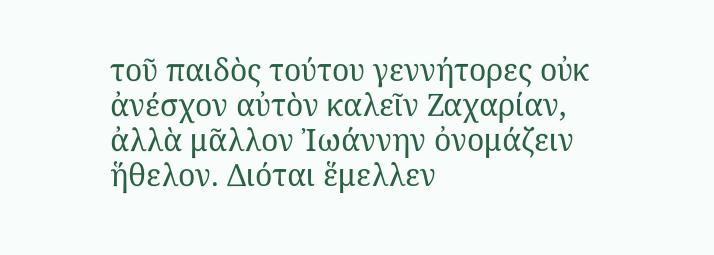τοῦ παιδὸς τούτου γεννήτορες οὐκ ἀνέσχον αὐτὸν καλεῖν Ζαχαρίαν, ἀλλὰ μᾶλλον Ἰωάννην ὀνομάζειν ἥθελον. Διόται ἕμελλεν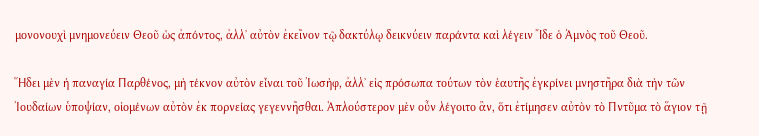μονονουχὶ μνημονεύειν Θεοῦ ὡς ἀπόντος, ἀλλʼ αὐτὸν ἐκεῖνον τῷ δακτύλῳ δεικνύειν παράντα καὶ λέγειν Ἴδε ὁ Ἀμνὸς τοῦ Θεοῦ.

Ἥδει μὲν ἡ παναγία Παρθένος, μὴ τέκνον αὐτὸν εἶναι τοῦ Ἰωσὴφ, ἀλλʼ εἰς πρόσωπα τούτων τὸν ἑαυτῆς ἐγκρίνει μνηστῆρα διὰ τὴν τῶν Ἰουδαίων ὑποψίαν, οἰομένων αὐτὸν ἐκ πορνείας γεγεννῆσθαι. Ἁπλούστερον μὲν οὖν λέγοιτο ἂν, ὅτι ἐτίμησεν αὐτὸν τὸ Πντῦμα τὸ ἅγιον τῇ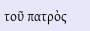τοῦ πατρὸς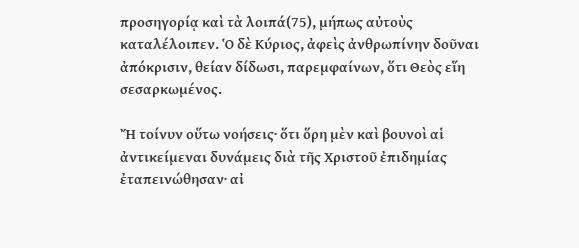προσηγορίᾳ καὶ τὰ λοιπά(75), μήπως αὐτοὺς καταλέλοιπεν. Ὁ δὲ Κύριος, ἀφεὶς ἀνθρωπίνην δοῦναι ἀπόκρισιν, θείαν δίδωσι, παρεμφαίνων, ὅτι Θεὸς εἵη σεσαρκωμένος.

Ἤ τοίνυν οὕτω νοήσεις· ὅτι ὅρη μὲν καὶ βουνοὶ αἱ ἀντικείμεναι δυνάμεις διὰ τῆς Χριστοῦ ἐπιδημίας ἐταπεινώθησαν· αἰ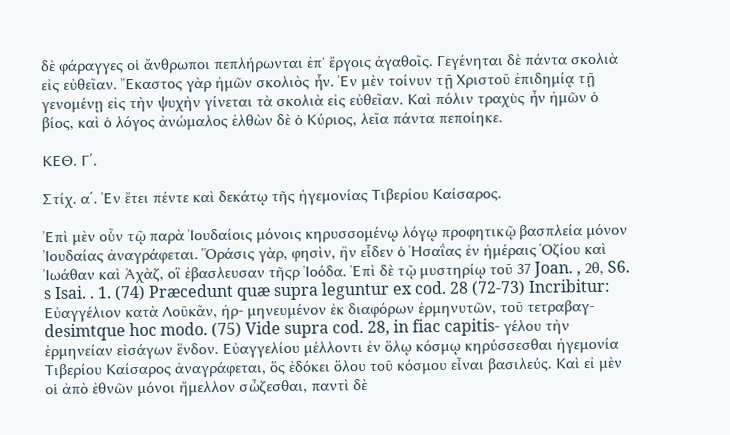δὲ φάραγγες οἱ ἄνθρωποι πεπλήρωνται ἐπʼ ἔργοις ἀγαθοῖς. Γεγένηται δὲ πάντα σκολιὰ εἰς εὐθεῖαν. Ἔκαστος γὰρ ἡμῶν σκολιὸς ἧν. Ἐν μὲν τοίνυν τῇ Χριστοῦ ἐπιδημίᾳ τῇ γενομένῃ εἰς τὴν ψυχὴν γίνεται τὰ σκολιὰ εἰς εὐθεῖαν. Καὶ πόλιν τραχὺς ἦν ἡμῶν ὁ βίος, καὶ ὁ λόγος ἀνώμαλος ἐλθὼν δὲ ὁ Κύριος, λεῖα πάντα πεποίηκε.

ΚΕΘ. Γ΄.

Στίχ. α΄. Ἐν ἔτει πέντε καὶ δεκάτῳ τῆς ἡγεμονίας Τιβερίου Καίσαρος.

Ἐπὶ μὲν οὗν τῷ παρὰ Ἰουδαίοις μόνοις κηρυσσομένῳ λόγῳ προφητικῷ βασπλεία μόνον Ἰουδαίας ἀναγράφεται. Ὅράσις γὰρ, φησὶν, ἢν εἷδεν ὁ Ἡσαΐας ἐν ἡμέραις Ὁζίου καὶ Ἰωάθαν καὶ Ἀχὰζ, οἳ ἐβασλευσαν τῆςρ Ἰοόδα. Ἐπὶ δὲ τῷ μυστηρίῳ τοῦ 37 Joan. , 2θ, S6. s Isai. . 1. (74) Præcedunt quæ supra leguntur ex cod. 28 (72-73) Incribitur: Εὐαγγέλιον κατὰ Λοῦκᾶν, ἡρ- μηνευμένον ἐκ διαφόρων ἐρμηνυτῶν, τοῦ τετραβαγ- desimtque hoc modo. (75) Vide supra cod. 28, in fiac capitis- γέλου τὴν ἑρμηνείαν εἰσάγων ἕνδον. Εὐαγγελίου μέλλοντι ἐν ὅλῳ κόσμῳ κηρύσσεσθαι ἡγεμονία Τιβερίου Καίσαρος ἀναγράφεται, ὅς ἐδόκει ὅλου τοῦ κόσμου εἶναι βασιλεύς. Καὶ εἰ μὲν οἱ ἀπὸ ἐθνῶν μόνοι ἤμελλον σὦζεσθαι, παντὶ δὲ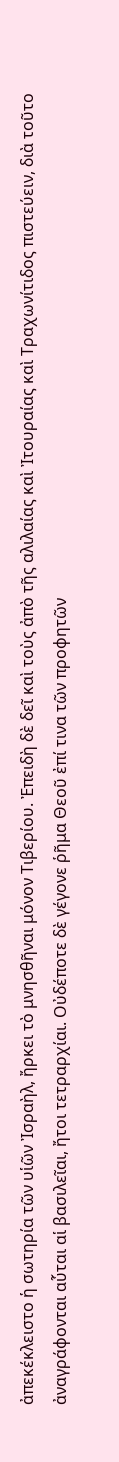ἀπεκέκλειστο ἡ σωτηρία τῶν υἱῶν Ἰσραὴλ, ἤρκει τὸ μνησθῆναι μόνον Τιβερίου. Ἐπειδὴ δὲ δεῖ καὶ τοὺς ἀπὸ τῆς αλιλαίας καὶ Ἰτουραίας καὶ Τραχωνίτιδος πιστεύειν, διὰ τοῦτο ἀναγράφονται αὗται αἱ βασιλεῖαι, ἤτοι τετραρχίαι. Οὐδέποτε δὲ γέγονε ῥῆμα Θεοῦ ἐπί τινα τῶν προφητῶν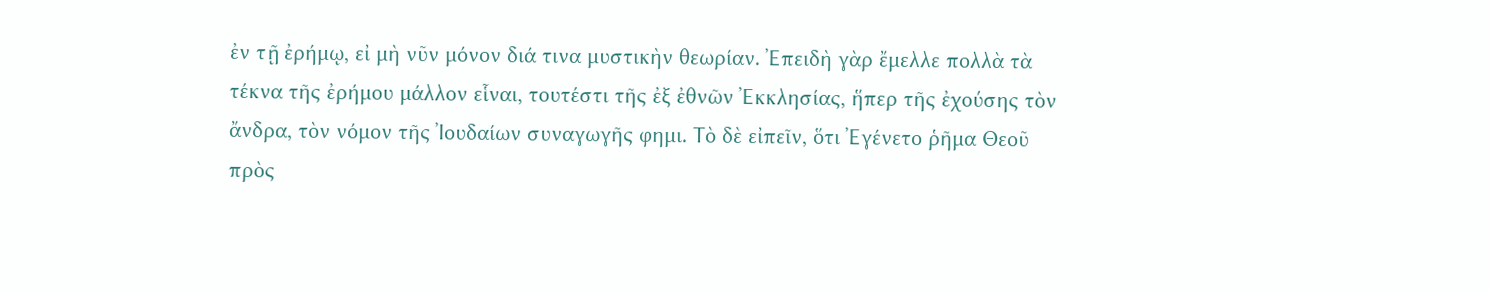ἐν τῇ ἐρήμῳ, εἰ μὴ νῦν μόνον διά τινα μυστικὴν θεωρίαν. Ἐπειδὴ γὰρ ἔμελλε πολλὰ τὰ τέκνα τῆς ἐρήμου μάλλον εἷναι, τουτέστι τῆς ἐξ ἐθνῶν Ἐκκλησίας, ἥπερ τῆς ἐχούσης τὸν ἄνδρα, τὸν νόμον τῆς Ἰουδαίων συναγωγῆς φημι. Τὸ δὲ εἰπεῖν, ὅτι Ἐγένετο ῥῆμα Θεοῦ πρὸς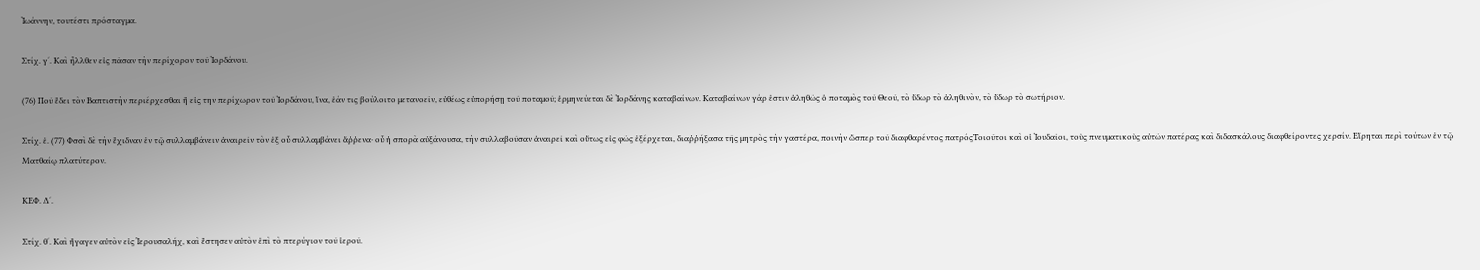Ἰωάννην, τουτέστι πρόσταγμα.

Στίχ. γ΄. Καὶ ἦλλθεν εἰς πᾶσαν τὴν περίχορον τοῦ Ἰορδάνου.

(76) Ποῦ ἔδει τὸν Βαπτιστὴν περιέρχεσθαι ἢ εἰς την περίχωρον τοῦ Ἰορδάνου, ἵνα, ἐάν τις βούλοιτο μετανοεῖν, εὐθέως εὐπορήσῃ τοῦ ποταμοῦ; ἑρμηνεύεται δὲ Ἰορδάνης καταβαίνων. Καταβαίνων γάρ ἐστιν ἀληθῶς ὁ ποταμὸς τοῦ Θεοῦ, τὸ ὕδωρ τὸ ἀληθινὸν, τὸ ὕδωρ τὸ σωτήριον.

Στίχ. ἐ. (77) Φσσὶ δὲ τὴν ἔχιδναν ἐν τῷ συλλαμβάνειν ἀναιρεῖν τὸν ἐξ οὗ συλλαμβάνει ἄῤῥενα· οὗ ἡ σπορὰ αὐξάνουσα, τὴν συλλαβοῦσαν ἀναιρεῖ καὶ οὕτως εἰς φῶς ἐξέρχεται, διαῤῥήξασα τῆς μητρὸς τὴν γαστέρα, ποινὴν ὥσπερ τοῦ διαφθαρέντος πατρόςΤοιοῦτοι καὶ οἱ Ἰουδαῖοι, τοὺς πνευματικοὺς αὐτῶν πατέρας καὶ διδασκάλους διαφθείροντες χερσίν. Εἵρηται περὶ τούτων ἐν τῷ Ματθαίῳ πλατύτερον.

KEΦ. Δ΄.

Στίχ. θ΄. Καὶ ἤγαγεν αὐτὸν εἰς Ἱερουσαλήχ, καὶ ἔστησεν αὐτὸν ἐπὶ τὸ πτερύγιον τοῦ ἱεροῦ.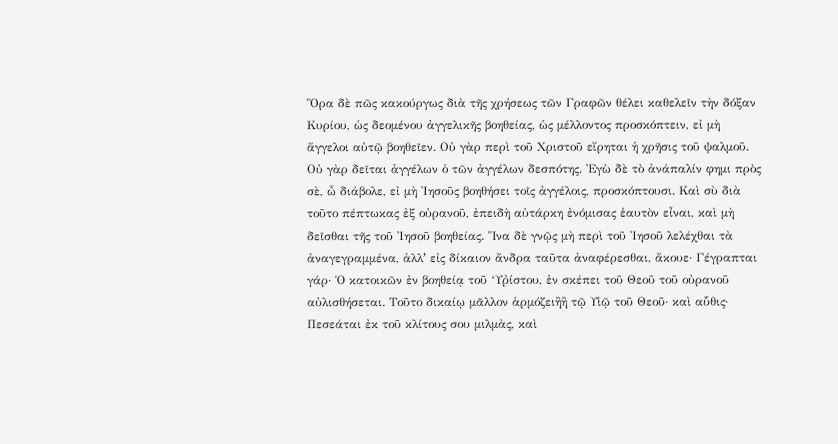Ὅρα δὲ πῶς κακούργως διὰ τῆς χρήσεως τῶν Γραφῶν θέλει καθελεῖν τὴν δόξαν Κυρίου, ὡς δεομένου ἀγγελικῆς βοηθείας, ὡς μέλλοντος προσκόπτειν, εἰ μὴ ἄγγελοι αὐτῷ βοηθεῖεν. Οὐ γὰρ περὶ τοῦ Χριστοῦ εἴρηται ἡ χρῆσις τοῦ ψαλμοῦ. Οὐ γὰρ δεῖται ἀγγέλων ὁ τῶν ἀγγέλων δεσπότης. Ἐγὼ δὲ τὸ ἀνάπαλίν φημι πρὸς σὲ, ὦ διάβολε, εἰ μὴ Ἰησοῦς βοηθήσει τοῖς ἀγγέλοις, προσκόπτουσι. Καὶ σὺ διὰ τοῦτο πέπτωκας ἐξ οὐρανοῦ, ἐπειδὴ αὐτάρκη ἐνόμισας ἑαυτὸν εἶναι, καὶ μὴ δεῖσθαι τῆς τοῦ Ἰησοῦ βοηθείας. Ἵνα δὲ γνῷς μὴ περὶ τοῦ Ἰησοῦ λελέχθαι τὰ ἀναγεγραμμένα, ἀλλʼ εἰς δίκαιον ἄνδρα ταῦτα ἀναφέρεσθαι, ἄκουε· Γέγραπται γάρ· Ὁ κατοικῶν ἐν βοηθείᾳ τοῦ ‘Υῤίστου, ἐν σκέπει τοῦ Θεοῦ τοῦ οὐρανοῦ αὐλισθήσεται. Τοῦτο δικαίῳ μᾶλλον ἁρμόζειἢἢ τῷ Υἱῷ τοῦ Θεοῦ· καὶ αὗθις· Πεσεάται ἐκ τοῦ κλίτους σου μιλμὰς, καὶ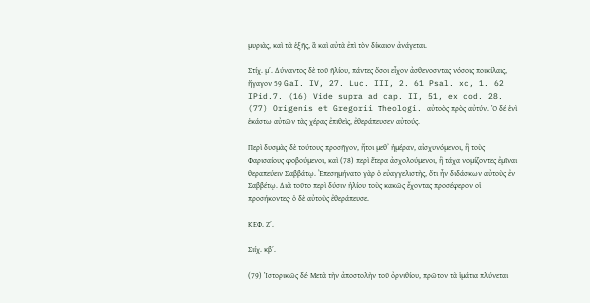μυριὰς, καὶ τὰ ἑξῆς, ἃ καὶ αὐτὰ ἐπὶ τὸν δίκαιον ἀνάγεται.

Στίχ. μ΄. Δύναντος δὲ τοῦ ῆλίου, πάντες ὅσοι εἶχον ἀσθενοσντας νόσοις ποικίλαις, ἥγαγον 59 GaI. IV, 27. Luc. III, 2. 61 Psal. xc, 1. 62 IPid.7. (16) Vide supra ad cap. II, 51, ex cod. 28. (77) Origenis et Gregorii Τheologi. αὐτοὸς πρὸς αὐτύν. Ὁ δέ ἑνὶ ἑκάστω αὐτῶν τὰς χέρας ἐπιθεὶς, ἐθεράπευσεν αὐτούς.

Περὶ δυσμὰς δὲ τούτους προσῆγον, ἤτοι μεθʼ ἡμέραν, αἰσχυνόμενοι, ἢ τοὺς Φαρισαίους φοβούμενοι, καὶ (78) περὶ ἕτερα ἀσχολούμενοι, ἢ τάχα νομίζοντες ἐμῖναι θεραπεύειν Σαββάτῳ. Ἐπεσημήνατο γὰρ ὁ εὐαγγελιστὴς, ὅτι ἦν διδάσκων αὐτοὺς ἐν Σαββέτῳ. Διὰ τοῦτο περὶ δύσιν ἡλίου τοὺς κακῶς ἔχοντας προσέφερον οἱ προσήκοντες· ὁ δὲ αὐτοὺς ἐθεράπευσε.

ΚΕΦ. Ζ΄.

Σιίχ. κβ΄.

(79) Ἱστορικῶς δέ· Μετὰ τὴν ἀποστολὴν τοῦ ὀρνιθίου, πρῶτον τὰ ἱμάτια πλύνεται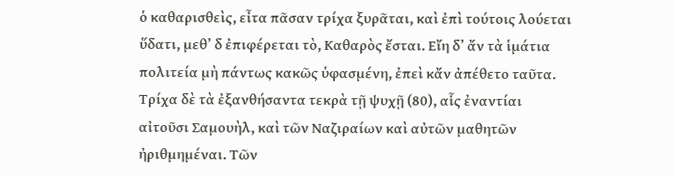ὁ καθαρισθεὶς, εἶτα πᾶσαν τρίχα ξυρᾶται, καὶ ἐπὶ τούτοις λούεται ὕδατι, μεθʼ δ ἐπιφέρεται τὸ, Καθαρὸς ἔσται. Εἴη δʼ ἄν τὰ ἱμάτια πολιτεία μὴ πάντως κακῶς ὑφασμένη, ἐπεὶ κἄν ἀπέθετο ταῦτα. Τρίχα δὲ τὰ ἐξανθήσαντα τεκρὰ τῇ ψυχῇ (80), αἷς ἐναντίαι αἰτοῦσι Σαμουὴλ, καὶ τῶν Ναζιραίων καὶ αὐτῶν μαθητῶν ἠριθμημέναι. Τῶν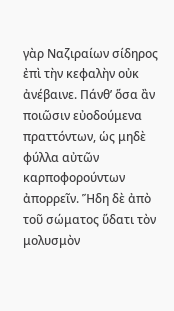γὰρ Nαζιραίων σίδηρος ἐπὶ τὴν κεφαλὴν οὐκ ἀνέβαινε. Πάνθʼ ὅσα ἂν ποιῶσιν εὐοδούμενα πραττόντων, ὡς μηδὲ φύλλα αὐτῶν καρποφορούντων ἀπορρεῖν. Ἥδη δὲ ἀπὸ τοῦ σώματος ὕδατι τὸν μολυσμὸν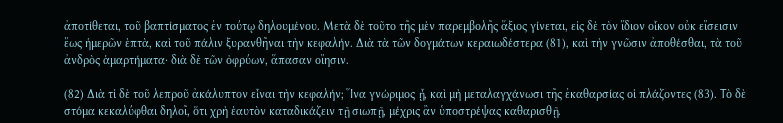ἀποτίθεται, τοῦ βαπτίσματος ἐν τούτῳ δηλουμένου. Μετὰ δὲ τοῦτο τῆς μὲν παρεμβολῆς ἅξιος γίνεται, εἰς δὲ τὸν ἵδιον οἷκον οὐκ εἴσεισιν ἕως ἡμερῶν ἑπτὰ, καὶ τοῦ πάλιν ξυρανθῆναι τὴν κεφαλήν. Διὰ τὰ τῶν δογμάτων κεραιωδέστερα (81), καὶ τὴν γνῶσιν ἀποθέσθαι, τὰ τοῦ ἀνδρὸς ἁμαρτήματα· διὰ δὲ τῶν ὀφρύων, ἅπασαν οἴησιν.

(82) Διὰ τἱ δὲ τοῦ λεπροῦ ἀκάλυπτον εἶναι τὴν κεφαλήν; Ἵνα γνώριμος ᾗ, καὶ μὴ μεταλαγχάνωσι τῆς ἐκαθαρσίας οἱ πλάζοντες (83). Τὸ δὲ στόμα κεκαλύφθαι δηλοῖ, ὅτι χρὴ ἑαυτὸν καταδικάζειν τῇ σιωπῇ, μέχρις ἂν ὑποστρέψας καθαρισθῇ.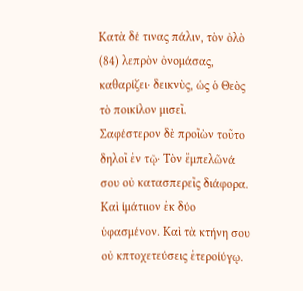Κατὰ δέ τινας πάλιν, τὸν ὀλὸ (84) λεπρὸν ὀνομάσας, καθαρίζει· δεικνὺς, ὡς ὁ Θεὸς τὸ ποικίλον μισεῖ. Σαφέστερον δὲ προῖὼν τοῦτο δηλοῖ ἐν τῷ· Τὸν ἔμπελῶνά σου οὐ κατασπερεῖς διάφορα. Καὶ ίμάτιιον ἐκ δύο ὑφασμένον. Καὶ τὰ κτήνη σου οὐ κπτοχετεύσεις ἐτεροίύγῳ.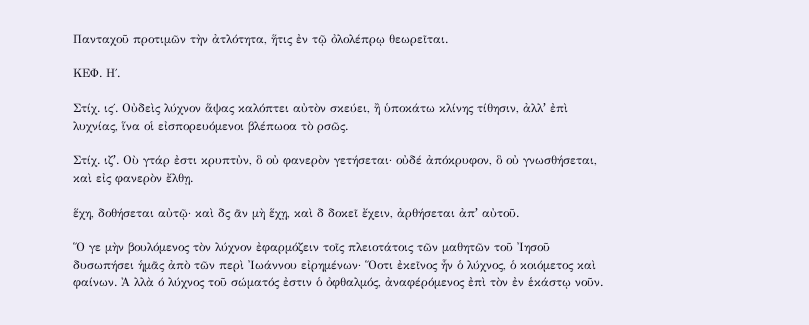Πανταχοῦ προτιμῶν τὴν ἀτλότητα, ἥτις ἐν τῷ ὀλολέπρῳ θεωρεῖται.

ΚΕΦ. Η΄.

Στίχ. ις΄. Οὐδεὶς λύχνον ἅψας καλόπτει αὐτὸν σκεύει, ἢ ὑποκάτω κλίνης τίθησιν, ἀλλʼ ἐπὶ λυχνίας, ἵνα οἱ εἰσπορευόμενοι βλέπωοα τὸ ρσῶς.

Στίχ. ιζʼ. Οὺ γτάρ ἐστι κρυπτὐν, ὃ οὐ φανερὸν γετήσεται· οὐδέ ἀπόκρυφον, ὃ οὐ γνωσθήσεται, καὶ εἰς φανερὸν ἔλθῃ.

ἕχη, δοθήσεται αὐτῷ· καὶ δς ᾶν μὴ ἕχῃ, καὶ δ δοκεῖ ἔχειν, ἀρθήσεται ἀπʼ αὐτοῦ.

Ὅ γε μὴν βουλόμενος τὸν λύχνον ἐφαρμόζειν τοῖς πλειοτάτοις τῶν μαθητῶν τοῦ Ἰησοῦ δυσωπήσει ἡμᾶς ἀπὸ τῶν περὶ Ἰωάννου εἰρημένων· Ὅοτι ἐκεῖνος ἧν ὁ λύχνος, ὁ κοιόμετος καὶ φαίνων. Ἀ λλὰ ό λύχνος τοῦ σώματός ἐστιν ὁ ὀφθαλμός, ἀναφέρόμενος ἐπὶ τὸν ἐν ἑκάστῳ νοῦν.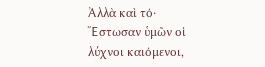Ἀλλὰ καὶ τό· Ἔστωσαν ὑμῶν οἱ λύχνοι καιόμενοι,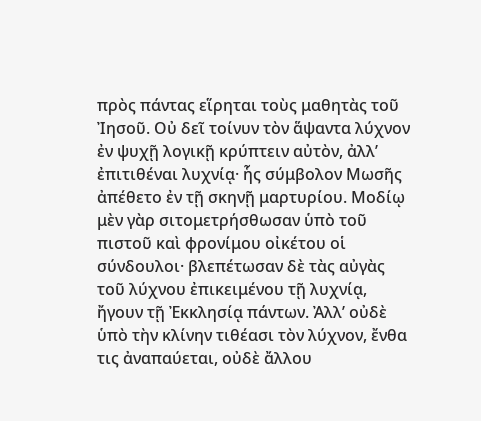πρὸς πάντας εἵρηται τοὺς μαθητὰς τοῦ Ἰησοῦ. Οὐ δεῖ τοίνυν τὸν ἅψαντα λύχνον ἐν ψυχῇ λογικῇ κρύπτειν αὐτὸν, ἀλλʼ ἐπιτιθέναι λυχνίᾳ· ἧς σύμβολον Μωσῆς ἀπέθετο ἐν τῇ σκηνῇ μαρτυρίου. Μοδίῳ μὲν γὰρ σιτομετρήσθωσαν ὑπὸ τοῦ πιστοῦ καὶ φρονίμου οἰκέτου οἱ σύνδουλοι· βλεπέτωσαν δὲ τὰς αὐγὰς τοῦ λύχνου ἐπικειμένου τῇ λυχνίᾳ, ἤγουν τῇ Ἐκκλησίᾳ πάντων. Ἀλλʼ οὐδὲ ὑπὸ τὴν κλίνην τιθέασι τὸν λύχνον, ἔνθα τις ἀναπαύεται, οὐδὲ ἄλλου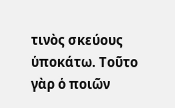τινὸς σκεύους ὑποκάτω. Τοῦτο γὰρ ὁ ποιῶν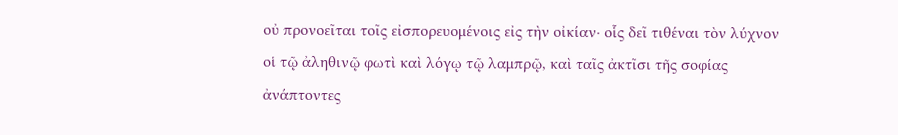οὐ προνοεῖται τοῖς εἰσπορευομένοις εἰς τὴν οἰκίαν· οἷς δεῖ τιθέναι τὸν λύχνον οἱ τῷ ἀληθινῷ φωτὶ καὶ λόγῳ τῷ λαμπρῷ, καὶ ταῖς ἀκτῖσι τῆς σοφίας ἀνάπτοντες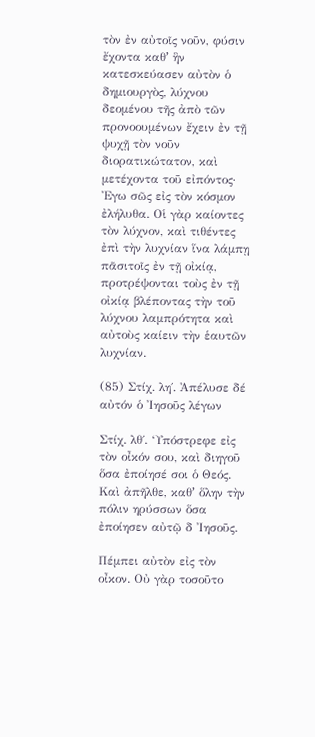τὸν ἐν αὐτοῖς νοῦν, φύσιν ἔχοντα καθʼ ἣν κατεσκεύασεν αὐτὸν ὁ δημιουργὸς, λύχνου δεομένου τῆς ἀπὸ τῶν προνοουμένων ἔχειν ἐν τῇ ψυχῇ τὸν νοῦν διορατικώτατον, καὶ μετέχοντα τοῦ εἰπόντος· Ἐγω σῶς εἰς τὸν κόσμον ἐλήλυθα. Οἱ γὰρ καίοντες τὸν λύχνον, καὶ τιθέντες ἐπὶ τὴν λυχνίαν ἵνα λάμπῃ πᾶσιτοῖς ἐν τῇ οἰκίᾳ, προτρέψονται τοὺς ἐν τῇ οἰκίᾳ βλέποντας τὴν τοῦ λύχνου λαμπρότητα καὶ αὐτοὺς καίειν τὴν ἑαυτῶν λυχνίαν.

(85) Στίχ. λη΄. Ἀπέλυσε δέ αὐτόν ὁ Ἰησοῦς λέγων

Στίχ. λθ΄. ‘Υπόστρεφε εἰς τὸν οἶκόν σου, καὶ διηγοῦ ὅσα ἐποίησέ σοι ὁ Θεός. Καὶ ἀπῆλθε, καθʼ ὅλην τὴν πόλιν ηρύσσων ὅσα ἐποίησεν αὐτῷ δ Ἰησοῦς.

Πέμπει αὐτὸν εἰς τὸν οἶκον. Οὐ γὰρ τοσοῦτο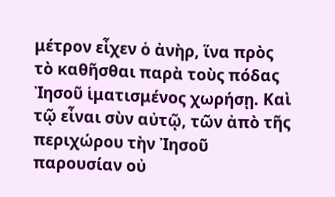μέτρον εἶχεν ὁ ἀνὴρ, ἵνα πρὸς τὸ καθῆσθαι παρὰ τοὺς πόδας Ἰησοῦ ἱματισμένος χωρήσῃ. Καὶ τῷ εἶναι σὺν αὐτῷ, τῶν ἀπὸ τῆς περιχώρου τὴν Ἰησοῦ παρουσίαν οὐ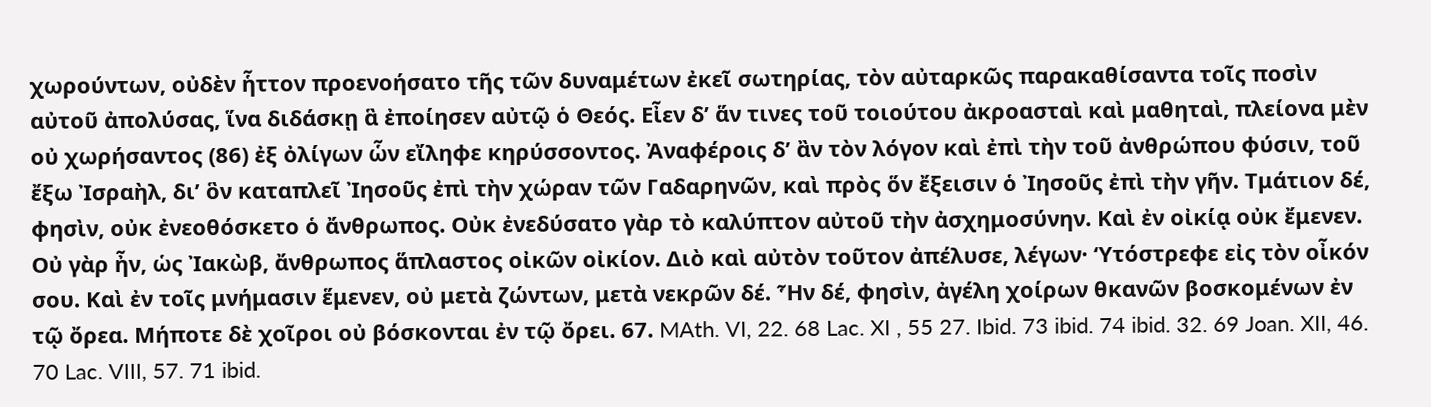χωρούντων, οὐδὲν ἧττον προενοήσατο τῆς τῶν δυναμέτων ἐκεῖ σωτηρίας, τὸν αὐταρκῶς παρακαθίσαντα τοῖς ποσὶν αὐτοῦ ἀπολύσας, ἵνα διδάσκῃ ἃ ἐποίησεν αὐτῷ ὁ Θεός. Εἶεν δʼ ἅν τινες τοῦ τοιούτου ἀκροασταὶ καὶ μαθηταὶ, πλείονα μὲν οὐ χωρήσαντος (86) ἐξ ὀλίγων ὧν εἴληφε κηρύσσοντος. Ἀναφέροις δʼ ἂν τὸν λόγον καὶ ἐπὶ τὴν τοῦ ἀνθρώπου φύσιν, τοῦ ἔξω Ἰσραὴλ, διʼ ὃν καταπλεῖ Ἰησοῦς ἐπὶ τὴν χώραν τῶν Γαδαρηνῶν, καὶ πρὸς ὅν ἔξεισιν ὁ Ἰησοῦς ἐπὶ τὴν γῆν. Τμάτιον δέ, φησὶν, οὐκ ἐνεοθόσκετο ὁ ἄνθρωπος. Οὐκ ἐνεδύσατο γὰρ τὸ καλύπτον αὐτοῦ τὴν ἀσχημοσύνην. Καὶ ἐν οἰκίᾳ οὐκ ἔμενεν. Οὐ γὰρ ἦν, ὡς Ἰακὼβ, ἄνθρωπος ἅπλαστος οἰκῶν οἰκίον. Διὸ καὶ αὐτὸν τοῦτον ἀπέλυσε, λέγων· ‘Υτόστρεφε εἰς τὸν οἶκόν σου. Καὶ ἐν τοῖς μνήμασιν ἕμενεν, οὐ μετὰ ζώντων, μετὰ νεκρῶν δέ. Ἧν δέ, φησὶν, ἀγέλη χοίρων θκανῶν βοσκομένων ἐν τῷ ὄρεα. Μήποτε δὲ χοῖροι οὐ βόσκονται ἐν τῷ ὄρει. 67. MAth. VI, 22. 68 Lac. XI , 55 27. Ibid. 73 ibid. 74 ibid. 32. 69 Joan. XII, 46. 70 Lac. VIII, 57. 71 ibid.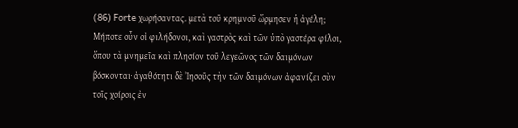(86) Forte χωρήσαντας. μετὰ τοῦ κρημνοῦ ὥρμησεν ἡ ἀγέλη; Μήποτε οὖν οἰ φιλήδονοι, καὶ γαστρὸς καὶ τῶν ὑπὸ γαστέρα φίλοι, ὅπου τὰ μνημεῖα καὶ πλησίον τοῦ λεγεῶνος τῶν δαιμόνων βόσκονται· ἀγαθότητι δὲ Ἰησοῦς τὴν τῶν δαιμόνων ἀφανίζει σὺν τοῖς χοίροις ἐν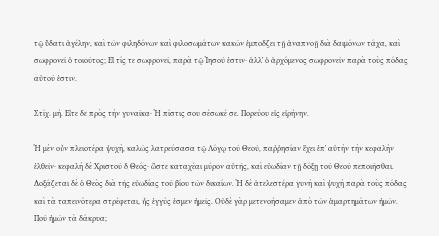τῷ ὕδατι ἀγέλην, καὶ τῶν φιληδόνων καὶ φιλοσωμάτων κακῶν ἐμποδζει τῇ ἀναπνοῇ διὰ δαιμόνων τάχα, καὶ σωφρονεῖ ὁ τοιοῦτος; Εἴ τίς τε σωφρονεῖ, παρὰ τῷ Ἰησοῦ ἐστιν· ἀλλʼ ὁ ἀρχόμενος σωφρονεῖν παρὰ τοὺς πόδας αὐτοῦ ἐστιν.

Στίχ. μή. Εἶτε δε πρὸς τὴν γυναῖκα· Ἡ πίστις σου σέσωκέ σε. Πορεύου εἰς εἰρήνην.

Ἡ μὲν οὖν πλειοτέρα ψυχὴ, καλῶς λατρεύσασα τῷ Λόγῳ τοῦ Θεοῦ, παῤῥησίαν ἕχει ἐπʼ αὐτὴν τὴν κεφαλὴν ἐλθεῖν· κεφαλὴ δὲ Χριστοῦ δ Θεός· ὥστε καταχέαι μύρον αὐτῆς, καὶ εὐωδίαν τῇ δόξῃ τοῦ Θεοῦ πεποιῆσθαι. Δοξάζεται δὲ ὁ Θεὸς διὰ τῆς εὐωδίας τοῦ βίου τῶν δικαίων. Ἡ δὲ ἀτελεστέρα γυνὴ καὶ ψυχὴ παρὰ τοὺς πόδας καὶ τὰ ταπεινότερα στρέφεται, ἧς ἐγγύς ἐσμεν ἡμεῖς. Οὐδὲ γὰρ μετενοήσαμεν ἀπὸ τῶν ἁμαρτημάτων ἡμῶν. Ποῦ ἡμῶν τὰ δάκρυα;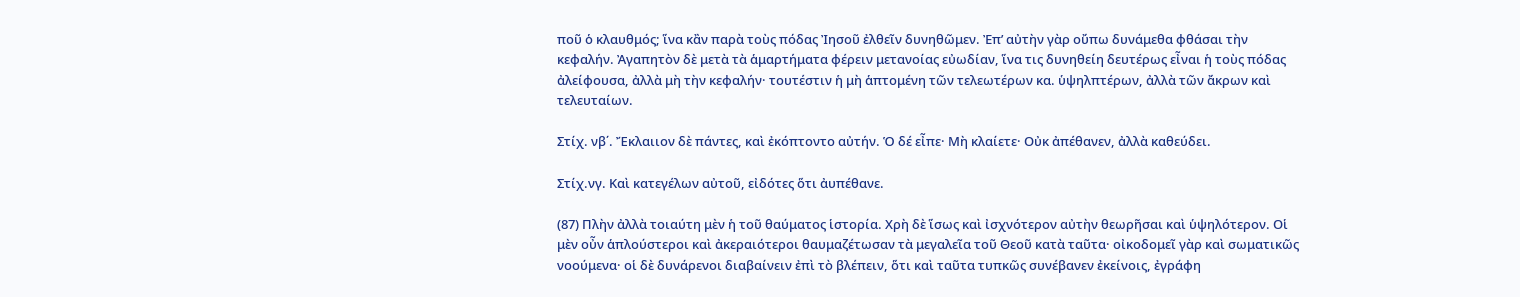ποῦ ὁ κλαυθμός; ἵνα κἂν παρὰ τοὺς πόδας Ἰησοῦ ἐλθεῖν δυνηθῶμεν. Ἐπʼ αὐτὴν γὰρ οὔπω δυνάμεθα φθάσαι τὴν κεφαλήν. Ἀγαπητὸν δὲ μετὰ τὰ ἁμαρτήματα φέρειν μετανοίας εὐωδίαν, ἵνα τις δυνηθείη δευτέρως εἶναι ἡ τοὺς πόδας ἀλείφουσα, ἀλλὰ μὴ τὴν κεφαλήν· τουτέστιν ἡ μὴ ἁπτομένη τῶν τελεωτέρων κα. ὑψηλπτέρων, ἀλλὰ τῶν ἄκρων καὶ τελευταίων.

Στίχ. νβ΄. Ἔκλαιιον δὲ πάντες, καὶ ἐκόπτοντο αὐτήν. Ὁ δέ εἶπε· Μὴ κλαίετε· Οὐκ ἀπέθανεν, ἀλλὰ καθεύδει.

Στίχ.νγ. Καὶ κατεγέλων αὐτοῦ, εἰδότες ὅτι ἀυπέθανε.

(87) Πλὴν ἀλλὰ τοιαύτη μὲν ἡ τοῦ θαύματος ἱστορία. Χρὴ δὲ ἵσως καὶ ἰσχνότερον αὐτὴν θεωρῆσαι καὶ ὑψηλότερον. Οἱ μὲν οὖν ἁπλούστεροι καὶ ἀκεραιότεροι θαυμαζέτωσαν τὰ μεγαλεῖα τοῦ Θεοῦ κατὰ ταῦτα· οἰκοδομεῖ γὰρ καὶ σωματικῶς νοούμενα· οἱ δὲ δυνάρενοι διαβαίνειν ἐπὶ τὸ βλέπειν, ὅτι καὶ ταῦτα τυπκῶς συνέβανεν ἐκείνοις, ἐγράφη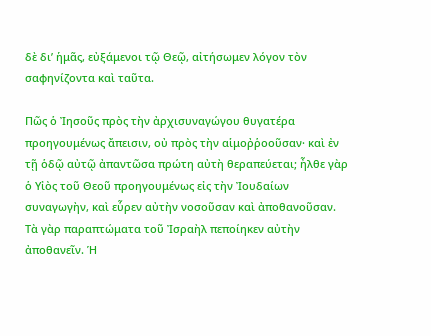δὲ διʼ ἡμᾶς, εὐξάμενοι τῷ Θεῷ, αἰτήσωμεν λόγον τὸν σαφηνίζοντα καὶ ταῦτα.

Πῶς ὁ Ἰησοῦς πρὸς τὴν ἀρχισυναγώγου θυγατέρα προηγουμένως ἄπεισιν, οὐ πρὸς τὴν αἱμοῤῥοοῦσαν· καὶ ἐν τῇ ὁδῷ αὐτῷ ἀπαντῶσα πρώτη αὐτὴ θεραπεύεται; ἦλθε γὰρ ὁ Υἰὸς τοῦ Θεοῦ προηγουμένως εἰς τὴν Ἰουδαίων συναγωγὴν, καὶ εὗρεν αὐτὴν νοσοῦσαν καὶ ἀποθανοῦσαν. Τὰ γὰρ παραπτώματα τοῦ Ἰσραὴλ πεποίηκεν αὐτὴν ἀποθανεῖν. Ἡ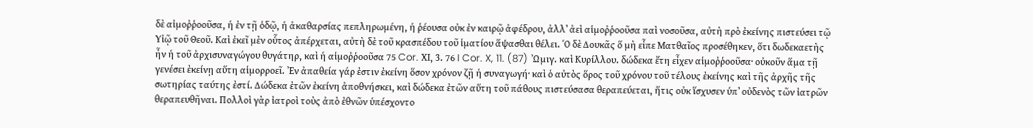δὲ αἰμοῤῥοοῦσα, ἡ ἐν τῇ ὁδῷ, ἡ ἀκαθαρσίας πεπληρωμένη, ἡ ῥέουσα οὐκ ἐν καιρῷ ἀφέδρου, ἀλλʼ ἀεὶ αἱμοῤῥοοῦσα παὶ νοσοῦσα, αὐτὴ πρὸ ἐκείνης πιστεύσει τῷ Υἰῷ τοῦ Θεοῦ. Καὶ ἐκεῖ μὲν οὗτος ἀπέρχεται, αὐτὴ δὲ τοῦ κρασπέδου τοῦ ἱματίου ἅψασθαι θέλει. Ὁ δὲ Δουκᾶς ὅ μὴ εἶπε Ματθαῖος προσέθηκεν, ὅτι δωδεκαετὴς ἦν ἡ τοῦ ἀρχισυναγώγου θυγάτηρ, καὶ ἡ αἱμοῤῥοοῦσα 75 Cor. ΧΙ, 3. 76 I Cor. X, 11. (87) Ὠμιγ. καὶ Κυρίλλου. δώδεκα ἔτη εἶχεν αἱμοῤῥοοῦσα· οὐκοῦν ἅμα τῇ γενέσει ἐκείνῃ αὕτη αἱμορροεῖ. Ἐν ἀπαθεία γάρ ἐστιν ἐκείνη ὅσον χρόνον ζῇ ἡ συναγωγή· καὶ ὁ αὐτὸς ὅρος τοῦ χρόνου τοῦ τέλους ἐκείνης καὶ τῆς ἀρχῆς τῆς σωτηρίας ταύτης ἐστί. Δώδεκα ἐτῶν ἐκείνη ἀποθνήσκει, καὶ δώδεκα ἐτῶν αὕτη τοῦ πάθους πιστεύσασα θεραπεύεται, ἥτις οὐκ ἵσχυσεν ὑπʼ οὐδενὸς τῶν ἰατρῶν θεραπευθῆναι. Πολλοὶ γὰρ ἰατροὶ τοὺς ἀπὸ ἐθνῶν ὑπέσχοντο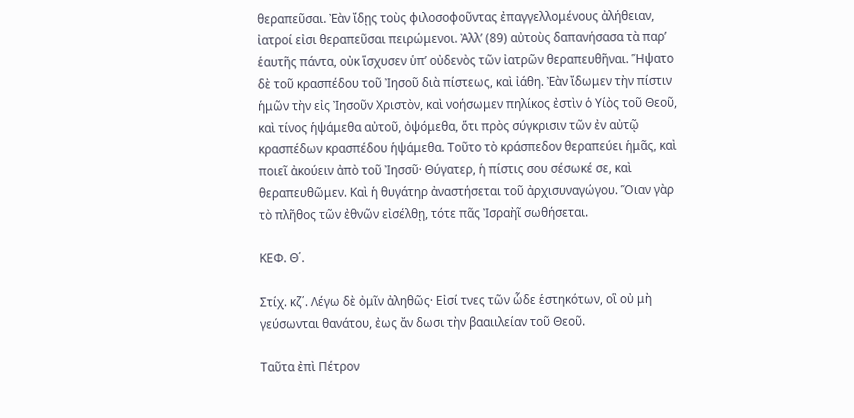θεραπεῦσαι. Ἐὰν ἴδῃς τοὺς φιλοσοφοῦντας ἐπαγγελλομένους ἀλήθειαν, ἰατροί εἰσι θεραπεῦσαι πειρώμενοι. Ἀλλʼ (89) αὐτοὺς δαπανήσασα τὰ παρʼ ἑαυτῆς πάντα, οὐκ ἵσχυσεν ὑπʼ οὐδενὸς τῶν ἰατρῶν θεραπευθῆναι. Ἥψατο δὲ τοῦ κρασπέδου τοῦ Ἰησοῦ διὰ πίστεως, καὶ ἰάθη. Ἐὰν ἴδωμεν τὴν πίστιν ἡμῶν τὴν εἰς Ἰησοῦν Χριστὸν, καὶ νοήσωμεν πηλίκος ἐστὶν ὁ Υίὸς τοῦ Θεοῦ, καὶ τίνος ἡψάμεθα αὐτοῦ, ὀψόμεθα, ὅτι πρὸς σύγκρισιν τῶν ἐν αὐτῷ κρασπέδων κρασπέδου ἡψάμεθα. Τοῦτο τὸ κράσπεδον θεραπεύει ἡμᾶς, καὶ ποιεῖ ἀκούειν ἀπὸ τοῦ Ἰησσῦ· Θύγατερ, ἡ πίστις σου σέσωκέ σε, καὶ θεραπευθῶμεν. Καὶ ἡ θυγάτηρ ἀναστήσεται τοῦ ἀρχισυναγώγου. Ὅιαν γὰρ τὸ πλῆθος τῶν ἐθνῶν εἰσέλθῃ, τότε πᾶς Ἰσραὴῖ σωθήσεται.

ΚEΦ. Θ΄.

Στίχ. κζ΄. Λέγω δὲ ὀμῖν ἀληθῶς· Εἰσί τνες τῶν ὧδε ἑστηκότων, οἳ οὐ μὴ γεύσωνται θανάτου, ἐως ἄν δωσι τὴν βααιιλείαν τοῦ Θεοῦ.

Ταῦτα ἐπὶ Πέτρον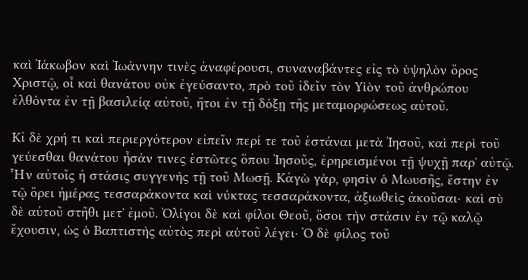καὶ Ἰάκωβον καὶ Ἰωάννην τινὲς ἀναφέρουσι, συναναβάντες εἰς τὸ ὑψηλὸν ὄρος Χριστῷ, οἶ καὶ θανάτου οὐκ ἐγεύσαντο, πρὸ τοῦ ἰδεῖν τὸν Υἱὸν τοῦ ἀνθρώπου ἐλθόντα ἐν τῇ βασιλείᾳ αὐτοῦ, ἤτοι ἐν τῇ δόξῃ τῆς μεταμορφώσεως αὐτοῦ.

Κἰ δὲ χρή τι καὶ περιεργότερον εἰπεῖν περί τε τοῦ ἑστάναι μετὰ Ἰησοῦ, καὶ περὶ τοῦ γεύεσθαι θανάτου ἦσάν τινες ἑστῶτες ὅπου Ἰησοῦς, ἐρηρεισμένοι τῇ ψυχῇ παρʼ αὐτῷ. Ἧν αὐτοῖς ἡ στάσις συγγενὴς τῇ τοῦ Μωσῇ. Κἀγὼ γὰρ, φησὶν ὁ Μωυσῆς, ἔστην ἐν τῷ ὄρει ἡμέρας τεσσαράκοντα καὶ νύκτας τεσσαράκοντα, ἀξιωθεὶς ἀκοῦσαι· καὶ σὺ δὲ αὐτοῦ στῆθι μετʼ ἐμοῦ. Ὀλίγοι δὲ καὶ φίλοι Θεοῦ, ὅσοι τὴν στάσιν ἐν τῷ καλῷ ἔχουσιν, ὡς ὁ Βαπτιστὴς αὐτὸς περὶ αὑτοῦ λέγει· Ὁ δὲ φίλος τοῦ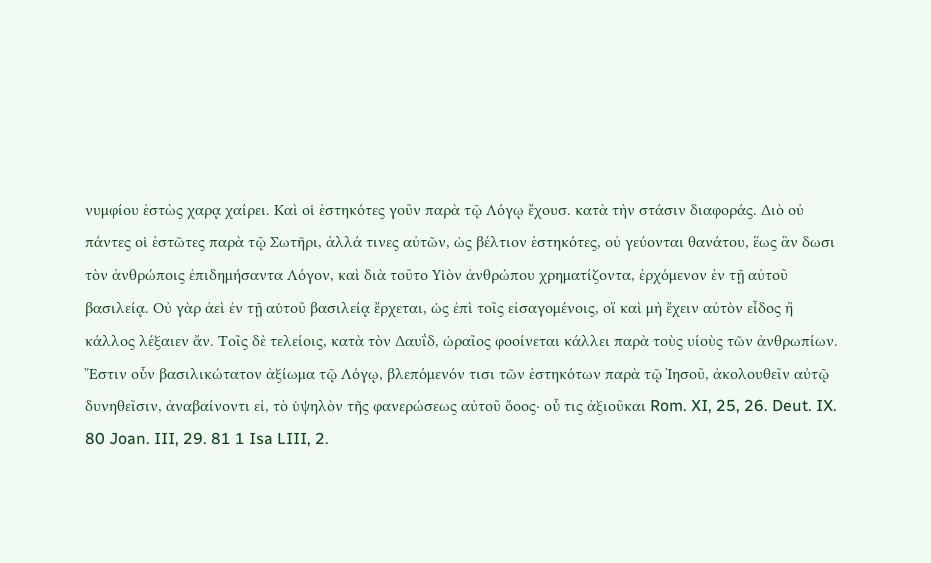νυμφίου ἑστὼς χαρᾳ χαίρει. Καὶ οἱ ἑστηκότες γοῦν παρὰ τῷ Λόγῳ ἔχουσ. κατὰ τὴν στάσιν διαφοράς. Διὸ οὐ πάντες οἱ ἑστῶτες παρὰ τῷ Σωτῆρι, ἀλλά τινες αὐτῶν, ὡς βέλτιον ἑστηκότες, οὐ γεύονται θανάτου, ἕως ἂν δωσι τὸν ἀνθρώποις ἐπιδημήσαντα Λόγον, καὶ διὰ τοῦτο Υἱὸν ἀνθρώπου χρηματίζοντα, ἐρχόμενον ἐν τῇ αὐτοῦ βασιλείᾳ. Οὐ γὰρ ἀεὶ ἐν τῇ αὑτοῦ βασιλείᾳ ἔρχεται, ὡς ἐπὶ τοῖς εἰσαγομένοις, οἵ καὶ μὴ ἔχειν αὐτὸν εἶδος ἢ κάλλος λέξαιεν ἄν. Τοῖς δὲ τελείοις, κατὰ τὸν Δαυΐδ, ὡραῖος φοοίνεται κάλλει παρὰ τοὺς υίοὺς τῶν ἀνθρωπίων. Ἔστιν οὗν βασιλικώτατον ἀξίωμα τῷ Λόγῳ, βλεπόμενόν τισι τῶν ἑστηκότων παρὰ τῷ Ἰησοῦ, ἀκολουθεῖν αὐτῷ δυνηθεῖσιν, ἀναβαίνοντι εἰ, τὸ ὑψηλὸν τῆς φανερώσεως αὐτοῦ ὄοος· οὗ τις ἀξιοῦκαι Rom. XI, 25, 26. Deut. IX. 80 Joan. III, 29. 81 1 Isa LIII, 2.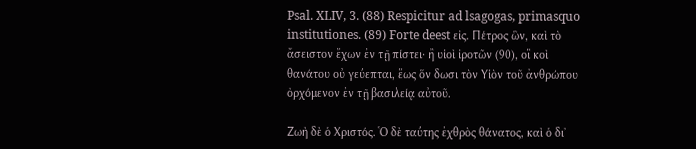Psal. XLIV, 3. (88) Respicitur ad lsagogas, primasquo institutiones. (89) Forte deest εἰς. Πέτρος ὣν, καὶ τὸ ἄσειστον ἔχων ἐν τῇ πίστει· ἢ υἱοὶ ἰροτῶν (90), οἳ κοὶ θανάτου οὐ γεύεπται, ἕως ὅν δωσι τὸν Υἱὸν τοῦ ἀνθρώπου ὀρχόμενον ἐν τῇ βασιλείᾳ αὐτοῦ.

Ζωὴ δὲ ὁ Χριστός. Ὁ δὲ ταύτης ἐχθρὸς θάνατος, καὶ ὁ διʼ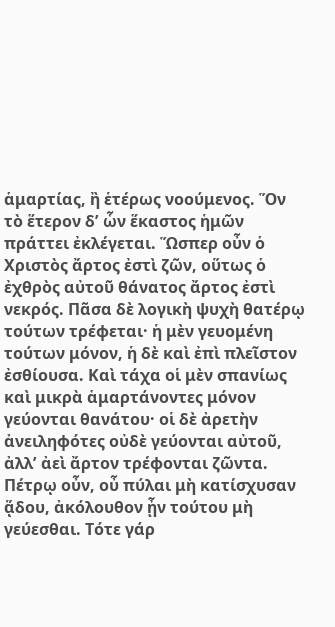ἁμαρτίας, ἢ ἑτέρως νοούμενος. Ὅν τὸ ἕτερον δʼ ὧν ἕκαστος ἡμῶν πράττει ἐκλέγεται. Ὥσπερ οὖν ὁ Χριστὸς ἄρτος ἐστὶ ζῶν, οὕτως ὁ ἐχθρὸς αὐτοῦ θάνατος ἄρτος ἐστὶ νεκρός. Πᾶσα δὲ λογικὴ ψυχὴ θατέρῳ τούτων τρέφεται· ἡ μὲν γευομένη τούτων μόνον, ἡ δὲ καὶ ἐπὶ πλεῖστον ἐσθίουσα. Καὶ τάχα οἱ μὲν σπανίως καὶ μικρὰ ἁμαρτάνοντες μόνον γεύονται θανάτου· οἱ δὲ ἀρετὴν ἀνειληφότες οὐδὲ γεύονται αὐτοῦ, ἀλλʼ ἀεὶ ἄρτον τρέφονται ζῶντα. Πέτρῳ οὖν, οὖ πύλαι μὴ κατίσχυσαν ᾅδου, ἀκόλουθον ᾖν τούτου μὴ γεύεσθαι. Τότε γάρ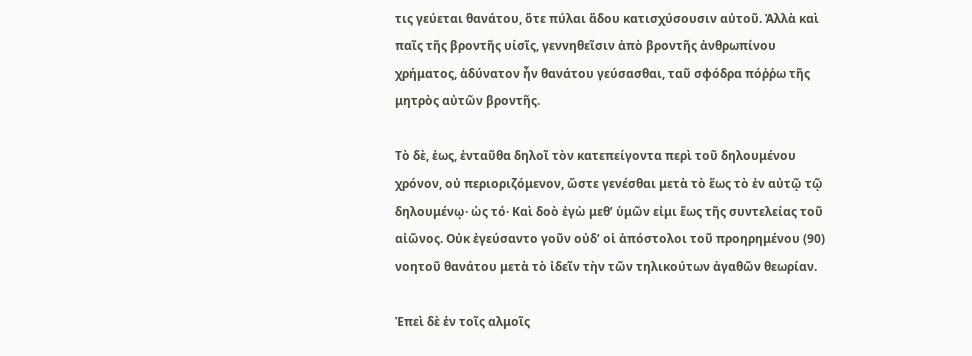τις γεύεται θανάτου, ὅτε πύλαι ἅδου κατισχύσουσιν αὐτοῦ. Ἀλλὰ καὶ παῖς τῆς βροντῆς υίσῖς, γεννηθεῖσιν ἀπὸ βροντῆς ἀνθρωπίνου χρήματος, ἀδύνατον ἦν θανάτου γεύσασθαι, ταῦ σφόδρα πόῤῥω τῆς μητρὸς αὐτῶν βροντῆς.

Τὸ δὲ, ἐως, ἐνταῦθα δηλοῖ τὸν κατεπείγοντα περὶ τοῦ δηλουμένου χρόνον, οὐ περιοριζόμενον, ὥστε γενέσθαι μετὰ τὸ ἕως τὸ ἐν αὐτῷ τῷ δηλουμένῳ· ὡς τό· Καὶ δοὸ ἐγὼ μεθ’ ὑμῶν εἰμι ἕως τῆς συντελείας τοῦ αἰῶνος. Οὐκ ἐγεύσαντο γοῦν οὐδʼ οἱ ἀπόστολοι τοῦ προηρημένου (90) νοητοῦ θανάτου μετὰ τὸ ἰδεῖν τὴν τῶν τηλικούτων ἀγαθῶν θεωρίαν.

Ἐπεὶ δὲ ἐν τοῖς αλμοῖς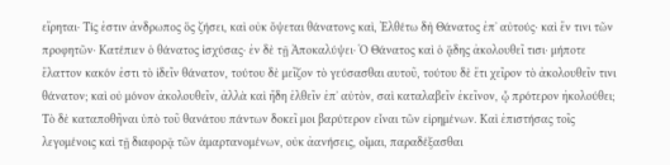εἴρηται· Τίς ἐστιν ἀνδρωπος ὅς ζήσει, καὶ οὐκ ὄψεται θάνατονς καὶ, Ἐλθέτω δὴ Θάνατος ἐπʼ αὐτούς· καὶ ἔν τινι τῶν προφητῶν· Κατέπιεν ὁ θάνατος ἰσχύσας· ἐν δὲ τῇ Ἀποκαλύψει· Ὁ Θάνατος καὶ ὁ ᾅδης ἀκολουθεῖ τισι· μήποτε ἔλαττον κακόν ἐστι τὸ ἰδεῖν θάνατον, τούτου δὲ μεῖζον τὸ γεύσασθαι αυτοῦ, τούτου δὲ ἔτι χεῖρον τὸ ἀκολουθεῖν τινι θάνατον; καὶ οὐ μόνον ἀκολουθεῖν, ἀλλὰ καὶ ἤδη ἐλθεῖν ἐπʼ αὐτὸν, σαὶ καταλαβεῖν ἐκεῖνον, ᾧ πρότερον ἠκολούθει; Τὸ δὲ καταποθῆναι ὑπὸ τοῦ θανάτου πάντων δοκεῖ μοι βαρύτερον εἶναι τῶν εἰρημένων. Καὶ ἐπιστήσας τοῖς λεγομένοις καὶ τῇ διαφορᾷ τῶν ἁμαρτανομένων, οὐκ ἀανήσεις, οἶμαι, παραδέξασθαι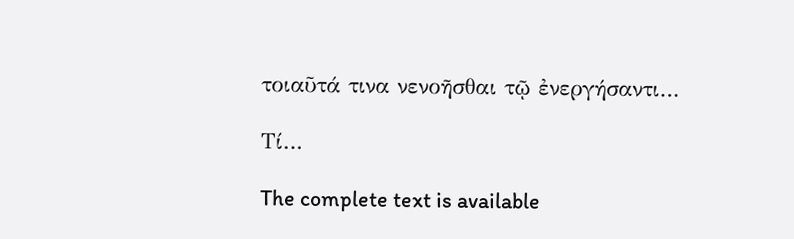τοιαῦτά τινα νενοῆσθαι τῷ ἐνεργήσαντι…

Τί…

The complete text is available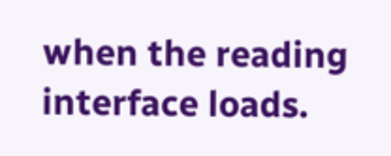when the reading interface loads.